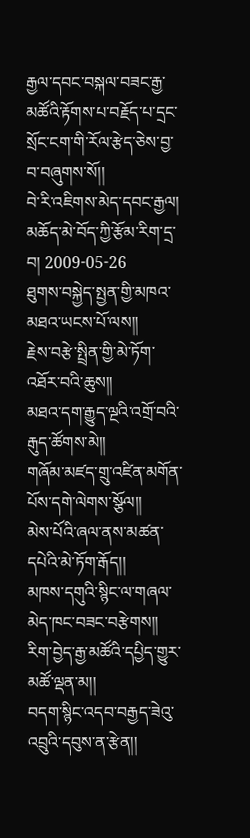རྒྱལ་དབང་བསྐལ་བཟང་རྒྱ་མཚོའི་རྟོགས་པ་བརྗོད་པ་དྲང་སྲོང་ངག་གི་རོལ་རྩེད་ཅེས་བྱ་བ་བཞུགས་སོ།།
བེ་རི་འཇིགས་མེད་དབང་རྒྱལ། མཆོད་མེ་བོད་ཀྱི་རྩོམ་རིག་དྲ་བ། 2009-05-26
ཐུགས་བསྐྱེད་སྤྱན་གྱི་མཁའ་མཐའ་ཡངས་པོ་ལས།།
རྗེས་བརྩེ་སྤྲིན་གྱི་མེ་ཏོག་འཐོར་བའི་ཆུས།།
མཐའ་དག་རྒྱུད་ལྔའི་འགྲོ་བའི་རྒུད་ཚོགས་མེ།།
གཞོམ་མཛད་གྲུ་འཛིན་མགོན་པོས་དགེ་ལེགས་སྩོལ།།
མེས་པོའི་ཞལ་ནས་མཚན་དཔེའི་མེ་ཏོག་རྒོད།།
མཁས་དགུའི་སྙིང་ལ་གཞལ་མེད་ཁང་བཟང་བརྩེགས།།
རིག་བྱེད་རྒྱ་མཚོའི་དཔྱིད་གྱུར་མཚོ་ལྡན་མ།།
བདག་སྙིང་འདབ་བརྒྱད་ཟེའུ་འབྲུའི་དབུས་ན་རྩེན།།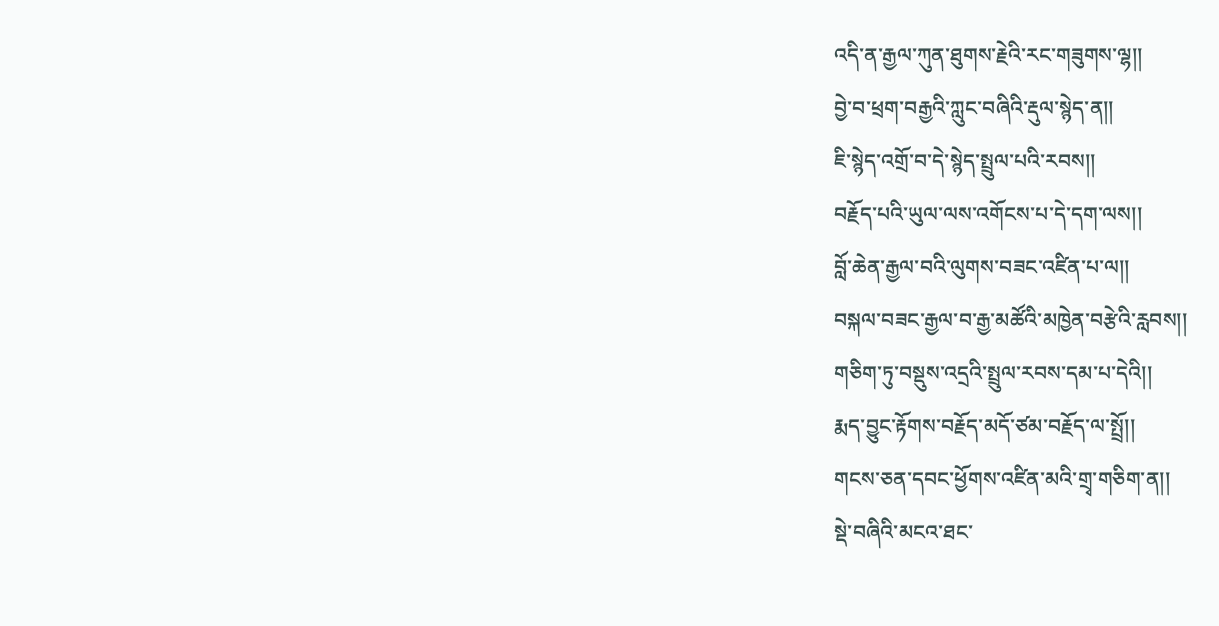འདི་ན་རྒྱལ་ཀུན་ཐུགས་རྗེའི་རང་གཟུགས་ལྷ།།
བྱེ་བ་ཕྲག་བརྒྱའི་ཀླུང་བཞིའི་རྡུལ་སྙེད་ན།།
ཇི་སྙེད་འགྲོ་བ་དེ་སྙེད་སྤྲུལ་པའི་རབས།།
བརྗོད་པའི་ཡུལ་ལས་འགོངས་པ་དེ་དག་ལས།།
བློ་ཆེན་རྒྱལ་བའི་ལུགས་བཟང་འཛིན་པ་ལ།།
བསྐལ་བཟང་རྒྱལ་བ་རྒྱ་མཚོའི་མཁྱེན་བརྩེའི་རླབས།།
གཅིག་ཏུ་བསྡུས་འདྲའི་སྤྲུལ་རབས་དམ་པ་དེའི།།
རྨད་བྱུང་རྟོགས་བརྗོད་མདོ་ཙམ་བརྗོད་ལ་སྤྲོ།།
གངས་ཅན་དབང་ཕྱོགས་འཛིན་མའི་གྲྭ་གཅིག་ན།།
སྡེ་བཞིའི་མངའ་ཐང་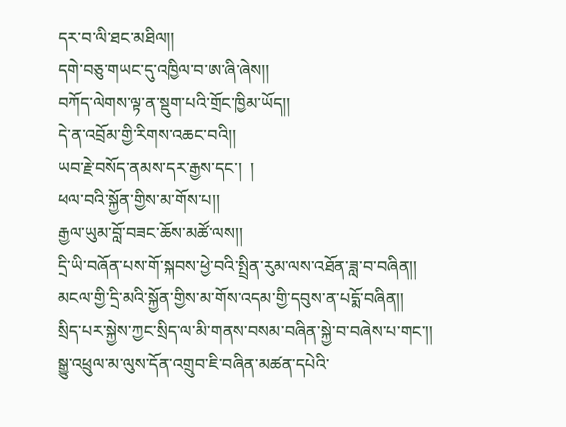དར་བ་ལི་ཐང་མཐིལ།།
དགེ་བཅུ་གཡང་དུ་འཁྱིལ་བ་ཨ་ཞི་ཞེས།།
བཀོད་ལེགས་ལྟ་ན་སྡུག་པའི་གྲོང་ཁྱིམ་ཡོད།།
དེ་ན་འབྲོམ་གྱི་རིགས་འཆང་བའི།།
ཡབ་རྗེ་བསོད་ནམས་དར་རྒྱས་དང་།  །
ཕལ་བའི་སྐྱོན་གྱིས་མ་གོས་པ།།
རྒྱལ་ཡུམ་བློ་བཟང་ཆོས་མཚོ་ལས།།
དྲི་ཡི་བཞོན་པས་གོ་སྐབས་ཕྱེ་བའི་སྤྲིན་རུམ་ལས་འཐོན་ཟླ་བ་བཞིན།།
མངལ་གྱི་དྲི་མའི་སྐྱོན་གྱིས་མ་གོས་འདམ་གྱི་དབུས་ན་པདྨོ་བཞིན།།
སྲིད་པར་སྐྱེས་ཀྱང་སྲིད་ལ་མི་གནས་བསམ་བཞིན་སྐྱེ་བ་བཞེས་པ་གང་།།
སྒྱུ་འཕྲུལ་མ་ལུས་དོན་འགྲུབ་ཇི་བཞིན་མཚན་དཔེའི་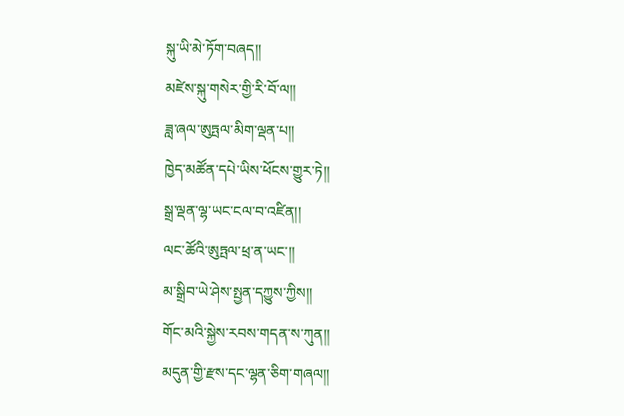སྐུ་ཡི་མེ་ཏོག་བཞད།།
མཛེས་སྐུ་གསེར་གྱི་རི་བོ་ལ།།
ཟླ་ཞལ་ཨུཏྤལ་མིག་ལྡན་པ།།
ཁྱེད་མཚོན་དཔེ་ཡིས་ཕོངས་གྱུར་ཏེ།།
སྒྲ་ལྡན་ལྷ་ཡང་ངལ་བ་འཛིན།།
ལང་ཚོའི་ཨུཏྤལ་ཕྲ་ན་ཡང་།།
མ་སྒྲིབ་ཡེ་ཤེས་སྤྱན་དཀྱུས་ཀྱིས།།
གོང་མའི་སྐྱེས་རབས་གདན་ས་ཀུན།།
མདུན་གྱི་རྫས་དང་ལྷན་ཅིག་གཞལ།།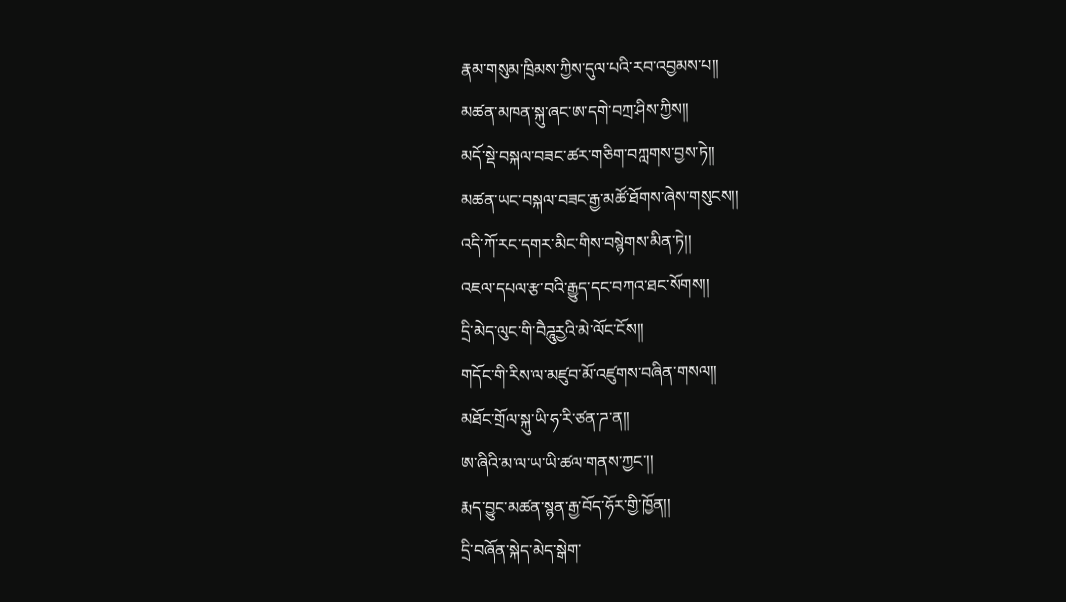རྣམ་གསུམ་ཁྲིམས་ཀྱིས་དུལ་པའི་རབ་འབྱམས་པ།།
མཚན་མཁན་སྐུ་ཞང་ཨ་དགེ་བཀྲ་ཤིས་ཀྱིས།།
མདོ་སྡེ་བསྐལ་བཟང་ཚར་གཅིག་བཀླགས་བྱས་ཏེ།།
མཚན་ཡང་བསྐལ་བཟང་རྒྱ་མཚོ་ཐོགས་ཞེས་གསུངས།།
འདི་ཀོ་རང་དགར་མིང་གིས་བསྙེགས་མིན་ཏེ།།
འཇལ་དཔལ་རྩ་བའི་རྒྱུད་དང་བཀའ་ཐང་སོགས།།
དྲི་མེད་ལུང་གི་བཻཌཱུརྱའི་མེ་ལོང་ངོས།།
གདོང་གི་རིས་ལ་མཛུབ་མོ་འཛུགས་བཞིན་གསལ།།
མཐོང་གྲོལ་སྐུ་ཡི་ཧ་རི་ཙན་ཌ་ན།།
ཨ་ཞིའི་མ་ལ་ཡ་ཡི་ཚལ་གནས་ཀྱང་།།
རྨད་བྱུང་མཚན་སྙན་རྒྱ་བོད་ཧོར་གྱི་ཁྱོན།།
དྲི་བཞོན་སྐེད་མེད་སྒེག་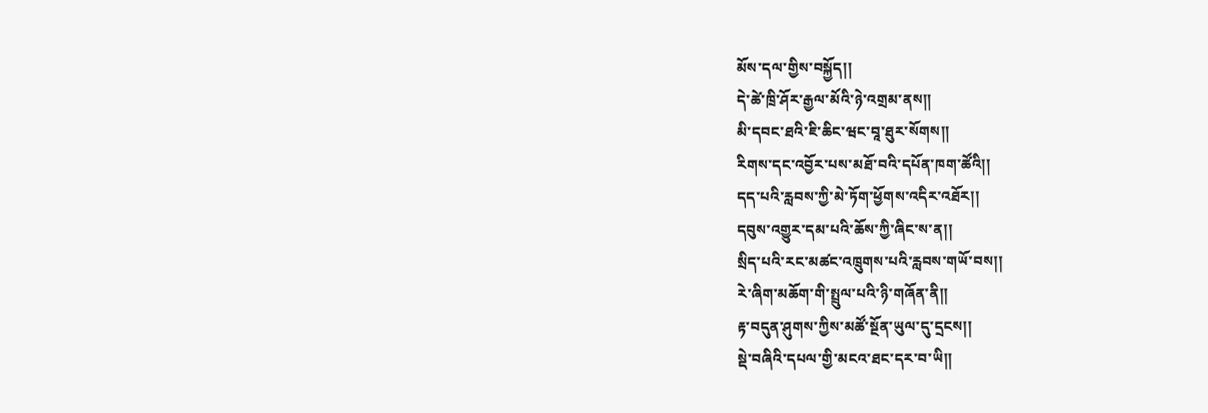མོས་དལ་གྱིས་བསྐྱོད།།
དེ་ཚེ་ཁྲི་ཤོར་རྒྱལ་མོའི་ཉེ་འགྲམ་ནས།།
མི་དབང་ཐའི་ཇི་ཆིང་ཝང་བཱ་ཐུར་སོགས།།
རིགས་དང་འབྱོར་པས་མཐོ་བའི་དཔོན་ཁག་ཚོའི།།
དད་པའི་རླབས་ཀྱི་མེ་ཏོག་ཕྱོགས་འདིར་འཐོར།།
དབུས་འགྱུར་དམ་པའི་ཆོས་ཀྱི་ཞིང་ས་ན།།
སྲིད་པའི་རང་མཚང་འཁྲུགས་པའི་རླབས་གཡོ་བས།།
རེ་ཞིག་མཆོག་གི་སྤྲུལ་པའི་ཉི་གཞོན་ནི།།
རྟ་བདུན་ཤུགས་ཀྱིས་མཚོ་སྔོན་ཡུལ་དུ་དྲངས།།
སྡེ་བཞིའི་དཔལ་གྱི་མངའ་ཐང་དར་བ་ཡི།།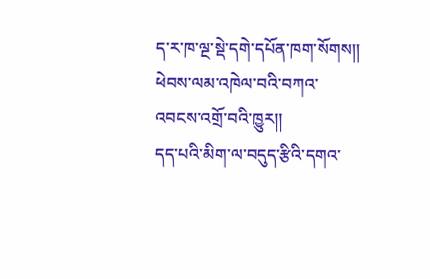ད་ར་ཁ་ལྔ་སྡེ་དགེ་དཔོན་ཁག་སོགས།།
ཕེབས་ལམ་འཁེལ་བའི་བཀའ་འབངས་འགྲོ་བའི་ཁྱུར།།
དད་པའི་མིག་ལ་བདུད་རྩིའི་དགའ་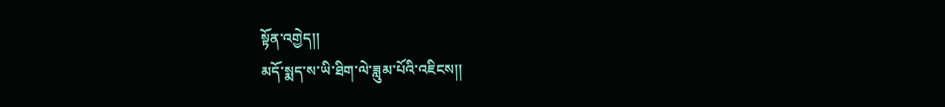སྟོན་འགྱེད།།
མདོ་སྨད་ས་ཡི་ཐིག་ལེ་ཟླུམ་པོའི་འཇིངས།།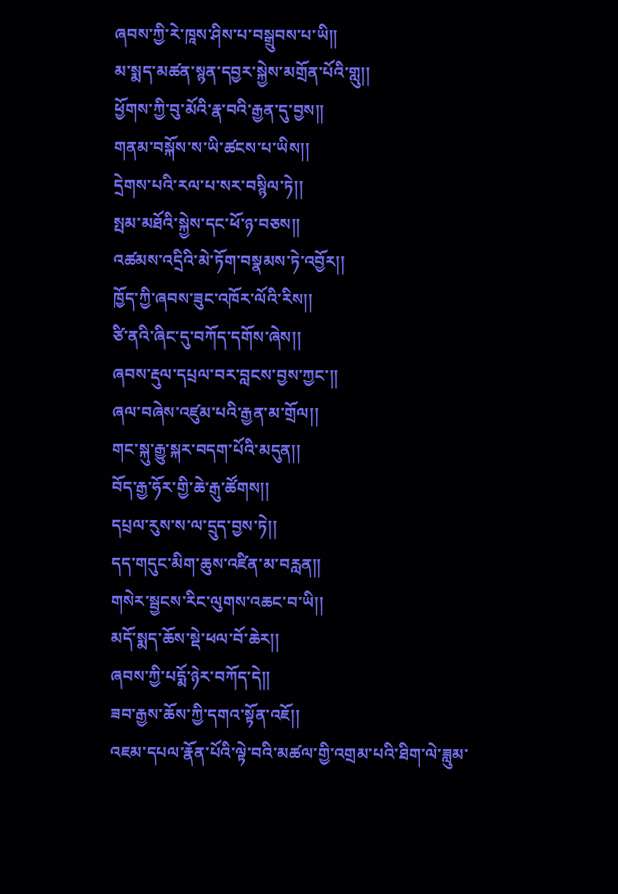ཞབས་ཀྱི་རེ་ཁཱས་ཤིས་པ་བསྒྲུབས་པ་ཡི།།
མ་སྨད་མཚན་སྙན་དབྱར་སྐྱེས་མགྲོན་པོའི་གླུ།།
ཕྱོགས་ཀྱི་བུ་མོའི་རྣ་བའི་རྒྱན་དུ་བྱས།།
གནམ་བསྐོས་ས་ཡི་ཚངས་པ་ཡིས།།
དྲེགས་པའི་རལ་པ་སར་བསྙིལ་ཏེ།།
སྤམ་མཐོའི་སྐྱེས་དང་ཕོ་ཉ་བཅས།།
འཚམས་འདྲིའི་མེ་ཏོག་བསྣམས་ཏེ་འབྱོར།།
ཁྱོད་ཀྱི་ཞབས་ཟུང་འཁོར་ལོའི་རིས།།
ཙི་ནའི་ཞིང་དུ་བཀོད་དགོས་ཞེས།།
ཞབས་རྡུལ་དཔྲལ་བར་བླངས་བྱས་ཀྱང་།།
ཞལ་བཞེས་འཛུམ་པའི་རྒྱན་མ་གྲོལ།།
གང་སྐུ་རྒྱུ་སྐར་བདག་པོའི་མདུན།།
བོད་རྒྱ་ཧོར་གྱི་ཆེ་རྒུ་ཚོགས།།
དཔྲལ་རུས་ས་ལ་དྲུད་བྱས་ཏེ།།
དད་གདུང་མིག་ཆུས་འཛིན་མ་བརླན།།
གསེར་སྦྱངས་རིང་ལུགས་འཆང་བ་ཡི།།
མདོ་སྨད་ཆོས་སྡེ་ཕལ་བོ་ཆེར།།
ཞབས་ཀྱི་པདྨོ་ཉེར་བཀོད་དེ།།
ཟབ་རྒྱས་ཆོས་ཀྱི་དགའ་སྟོན་འཇོ།།
འཇམ་དཔལ་རྣོན་པོའི་ལྟེ་བའི་མཚལ་གྱི་འགྲམ་པའི་ཐིག་ལེ་ཟླུམ་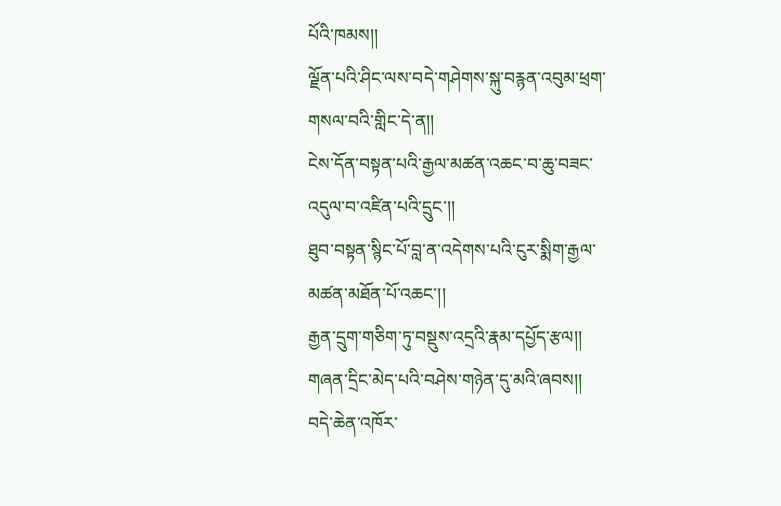པོའི་ཁམས།།
ལྗོན་པའི་ཤིང་ལས་བདེ་གཤེགས་སྐུ་བརྙན་འབུམ་ཕྲག་གསལ་བའི་གླིང་དེ་ན།།
ངེས་དོན་བསྟན་པའི་རྒྱལ་མཚན་འཆང་བ་ཆུ་བཟང་འདུལ་བ་འཛིན་པའི་དྲུང་།།
ཐུབ་བསྟན་སྙིང་པོ་བླ་ན་འདེགས་པའི་ངུར་སྨིག་རྒྱལ་མཚན་མཐོན་པོ་འཆང་།།
རྒྱན་དྲུག་གཅིག་ཏུ་བསྡུས་འདྲའི་རྣམ་དཔྱོད་རྩལ།།
གཞན་དྲིང་མེད་པའི་བཤེས་གཉེན་དུ་མའི་ཞབས།།
བདེ་ཆེན་འཁོར་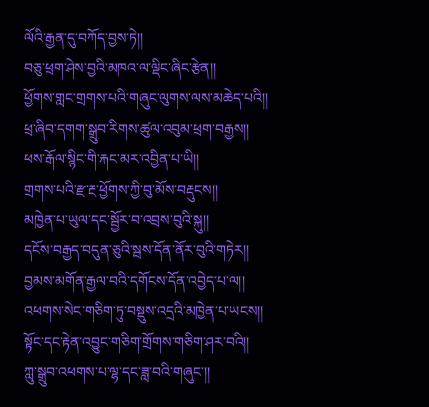ལོའི་རྒྱན་དུ་བཀོད་བྱས་ཏེ།།
བཅུ་ཕྲག་ཤེས་བྱའི་མཁའ་ལ་ལྡིང་ཞིང་རྩེན།།
ཕྱོགས་གླང་གྲགས་པའི་གཞུང་ལུགས་ལས་མཆེད་པའི།།
ཕྲ་ཞིབ་དགག་སྒྲུབ་རིགས་ཚུལ་འབུམ་ཕྲག་བརྒྱས།།
ཕས་རྒོལ་སྙིང་གི་རྐང་མར་འབྱིན་པ་ཡི།།
གྲགས་པའི་རྫ་རྔ་ཕྱོགས་ཀྱི་བུ་མོས་བརྡུངས།།
མཁྱེན་པ་ཡུལ་དང་སྦྱོར་བ་འབྲས་བུའི་སྐུ།།
དངོས་བརྒྱད་བདུན་ཅུའི་སྦས་དོན་ནོར་བུའི་གཏེར།།
བྱམས་མགོན་རྒྱལ་བའི་དགོངས་དོན་འབྱེད་པ་ལ།།
འཕགས་སེང་གཅིག་ཏུ་བསྡུས་འདྲའི་མཁྱེན་པ་ཡངས།།
སྟོང་དང་རྟེན་འབྱུང་གཅིག་གྲོགས་གཅིག་ཤར་བའི།།
ཀླུ་སྒྲུབ་འཕགས་པ་ལྷ་དང་ཟླ་བའི་གཞུང་།།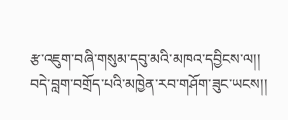རྩ་འཇུག་བཞི་གསུམ་དབུ་མའི་མཁའ་དབྱིངས་ལ།།
བདེ་བླག་བགྲོད་པའི་མཁྱེན་རབ་གཤོག་ཟུང་ཡངས།།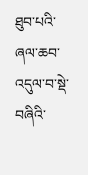ཐུབ་པའི་ཞལ་ཆབ་འདུལ་བ་སྡེ་བཞིའི་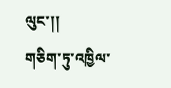ལུང་།།
གཅིག་ཏུ་འཁྱིལ་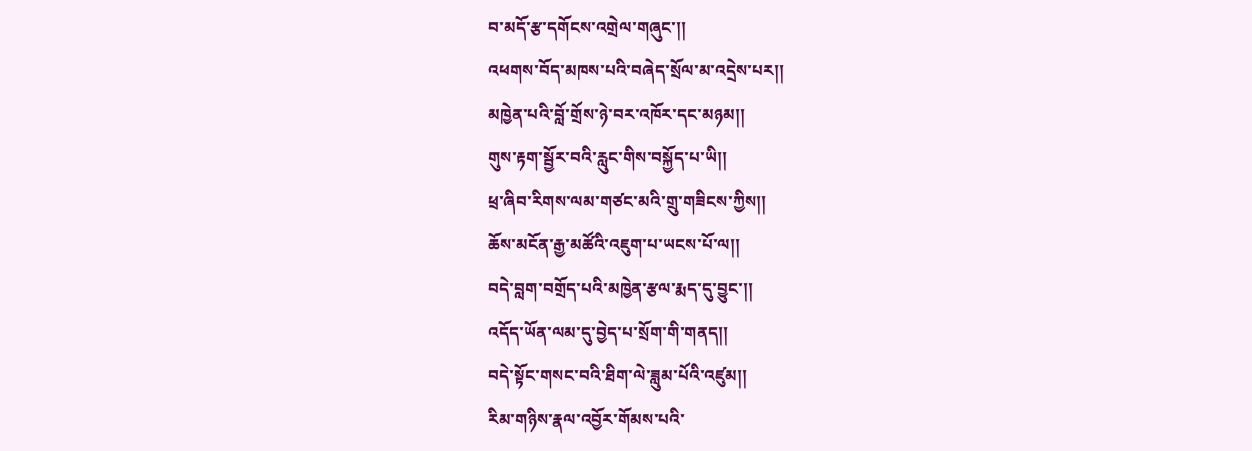བ་མདོ་རྩ་དགོངས་འགྲེལ་གཞུང་།།
འཕགས་བོད་མཁས་པའི་བཞེད་སྲོལ་མ་འདྲེས་པར།།
མཁྱེན་པའི་བློ་གྲོས་ཉེ་བར་འཁོར་དང་མཉམ།།
གུས་རྟག་སྦྱོར་བའི་རླུང་གིས་བསྐྱོད་པ་ཡི།།
ཕྲ་ཞིབ་རིགས་ལམ་གཙང་མའི་གྲུ་གཟིངས་ཀྱིས།།
ཆོས་མངོན་རྒྱ་མཚོའི་འཇུག་པ་ཡངས་པོ་ལ།།
བདེ་བླག་བགྲོད་པའི་མཁྱེན་རྩལ་རྨད་དུ་བྱུང་།།
འདོད་ཡོན་ལམ་དུ་བྱེད་པ་སྲོག་གི་གནད།།
བདེ་སྟོང་གསང་བའི་ཐིག་ལེ་ཟླུམ་པོའི་འཛུམ།།
རིམ་གཉིས་རྣལ་འབྱོར་གོམས་པའི་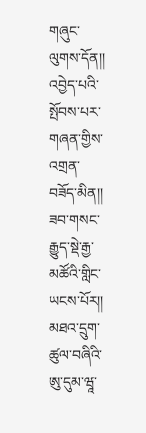གཞུང་ལུགས་དོན།།
འབྱེད་པའི་སྤོབས་པར་གཞན་གྱིས་འགྲན་བཟོད་མིན།།
ཟབ་གསང་རྒྱུད་སྡེ་རྒྱ་མཚོའི་གླིང་ཡངས་པོར།།
མཐའ་དྲུག་ཚུལ་བཞིའི་ཨུ་དུམ་ཝཱ་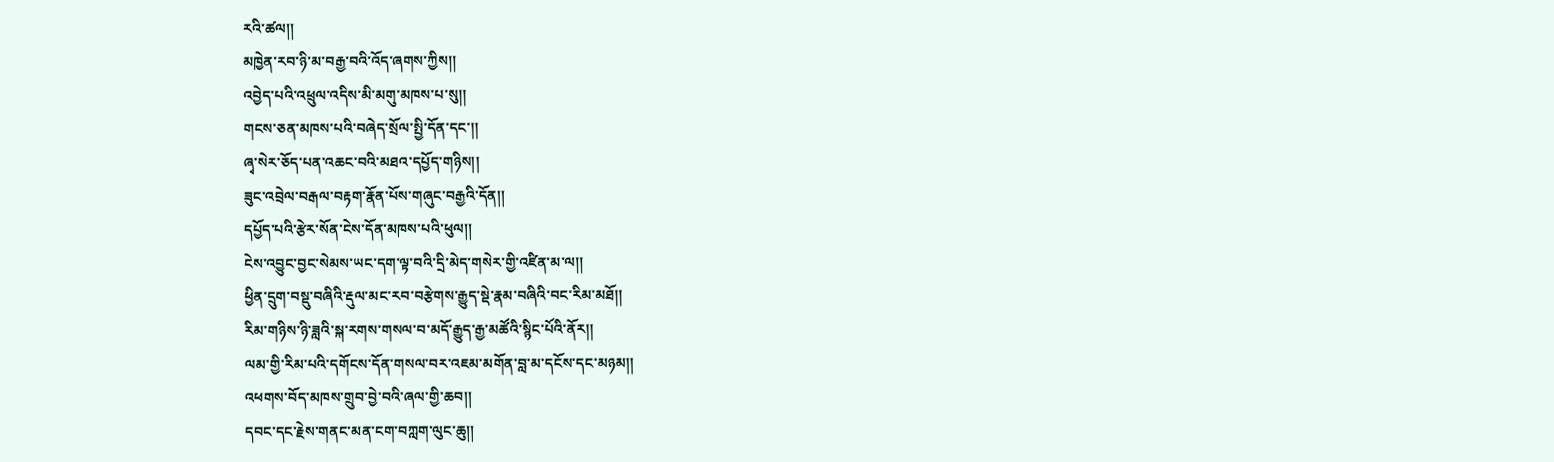རའི་ཚལ།།
མཁྱེན་རབ་ཉི་མ་བརྒྱ་བའི་འོད་ཞགས་ཀྱིས།།
འབྱེད་པའི་འཕྲུལ་འདིས་མི་མགུ་མཁས་པ་སུ།།
གངས་ཅན་མཁས་པའི་བཞེད་སྲོལ་སྤྱི་དོན་དང་།།
ཞྭ་སེར་ཅོད་པན་འཆང་བའི་མཐའ་དཔྱོད་གཉིས།།
ཟུང་འབྲེལ་བརྒལ་བརྟག་རྣོན་པོས་གཞུང་བརྒྱའི་དོན།།
དཔྱོད་པའི་རྩེར་སོན་ངེས་དོན་མཁས་པའི་ཕུལ།།
ངེས་འབྱུང་བྱང་སེམས་ཡང་དག་ལྟ་བའི་དྲི་མེད་གསེར་གྱི་འཛིན་མ་ལ།།
ཕྱིན་དྲུག་བསྡུ་བཞིའི་རྡུལ་མང་རབ་བརྩེགས་རྒྱུད་སྡེ་རྣམ་བཞིའི་བང་རིམ་མཐོ།།
རིམ་གཉིས་ཉི་ཟླའི་སྐ་རགས་གསལ་བ་མདོ་རྒྱུད་རྒྱ་མཚོའི་སྙིང་པོའི་ནོར།།
ལམ་གྱི་རིམ་པའི་དགོངས་དོན་གསལ་བར་འཇམ་མགོན་བླ་མ་དངོས་དང་མཉམ།།
འཕགས་བོད་མཁས་གྲུབ་བྱེ་བའི་ཞལ་གྱི་ཆབ།།
དབང་དང་རྗེས་གནང་མན་ངག་བཀླག་ལུང་ཆུ།།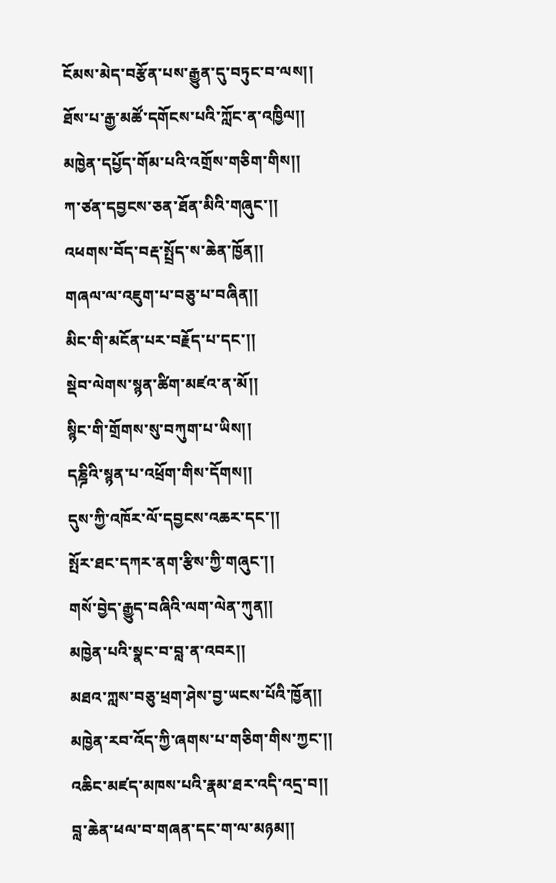ངོམས་མེད་བརྩོན་པས་རྒྱུན་དུ་བཏུང་བ་ལས།།
ཐོས་པ་རྒྱ་མཚོ་དགོངས་པའི་ཀློང་ན་འཁྱིལ།།
མཁྱེན་དཔྱོད་གོམ་པའི་འགྲོས་གཅིག་གིས།།
ཀ་ཙན་དབྱངས་ཅན་ཐོན་མིའི་གཞུང་།།
འཕགས་བོད་བརྡ་སྤྲོད་ས་ཆེན་ཁྱོན།།
གཞལ་ལ་འཇུག་པ་བཅུ་པ་བཞིན།།
མིང་གི་མངོན་པར་བརྗོད་པ་དང་།།
སྡེབ་ལེགས་སྙན་ཚིག་མཛའ་ན་མོ།།
སྙིང་གི་གྲོགས་སུ་བཀུག་པ་ཡིས།།
དཎྜིའི་སྙན་པ་འཕྲོག་གིས་དོགས།།
དུས་ཀྱི་འཁོར་ལོ་དབྱངས་འཆར་དང་།།
སྤོར་ཐང་དཀར་ནག་རྩིས་ཀྱི་གཞུང་།།
གསོ་བྱེད་རྒྱུད་བཞིའི་ལག་ལེན་ཀུན།།
མཁྱེན་པའི་སྣང་བ་བླ་ན་འབར།།
མཐའ་ཀླས་བཅུ་ཕྲག་ཤེས་བྱ་ཡངས་པོའི་ཁྱོན།།
མཁྱེན་རབ་འོད་ཀྱི་ཞགས་པ་གཅིག་གིས་ཀྱང་།།
འཆིང་མཛད་མཁས་པའི་རྣམ་ཐར་འདི་འདྲ་བ།།
བླ་ཆེན་ཕལ་བ་གཞན་དང་ག་ལ་མཉམ།།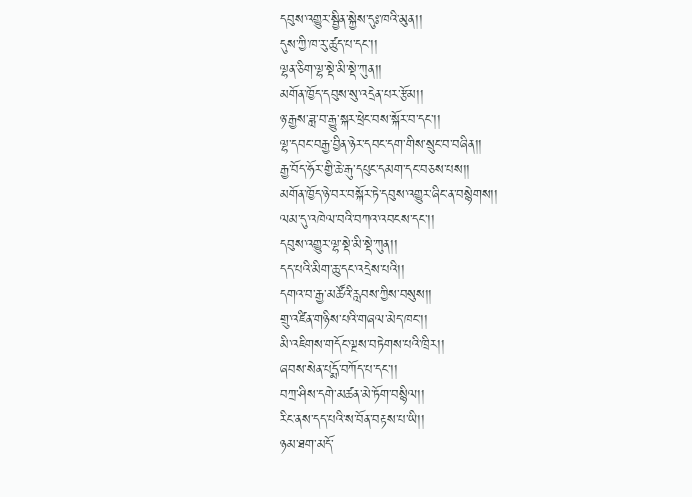དབུས་འགྱུར་སྦྱིན་སྐྱེས་དུཿ་ཁའི་མུན།།
དུས་ཀྱི་ཁ་རུ་ཚུད་པ་དང་།།
ལྷན་ཅིག་ལྷ་སྡེ་མི་སྡེ་ཀུན།།
མགོན་ཁྱོད་དབུས་སུ་འདྲེན་པར་རྩོམ།།
ཉ་རྒྱས་ཟླ་བ་རྒྱུ་སྐར་ཕྲེང་བས་སྐོར་བ་དང་།།
ལྷ་དབང་བརྒྱ་བྱིན་ཉེར་དབང་དག་གིས་སྲུང་བ་བཞིན།།
རྒྱ་བོད་ཧོར་གྱི་ཆེ་རྒུ་དཔུང་དམག་དང་བཅས་པས།།
མགོན་ཁྱོད་ཉེ་བར་བསྐོར་ཏེ་དབུས་འགྱུར་ཞིང་ན་བསྙེགས།།
ལམ་དུ་འཁེལ་བའི་བཀའ་འབངས་དང་།།
དབུས་འགྱུར་ལྷ་སྡེ་མི་སྡེ་ཀུན།།
དད་པའི་མིག་ཆུ་དང་འདྲེས་པའི།།
དགའ་བ་རྒྱ་མཚོའི་རླབས་ཀྱིས་བསུས།།
གྲུ་འཛིན་གཉིས་པའི་གཞལ་མེད་ཁང་།།
མི་འཇིགས་གདོང་ལྔས་བཏེགས་པའི་ཁྲིར།།
ཞབས་སེན་པདྨོ་བཀོད་པ་དང་།།
བཀྲ་ཤིས་དགེ་མཚན་མེ་ཏོག་བསྙིལ།།
རིང་ནས་དད་པའི་ས་བོན་བརྟས་པ་ཡི།།
ཉམ་ཐག་མདོ་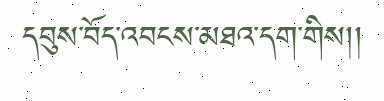དབུས་བོད་འབངས་མཐའ་དག་གིས།།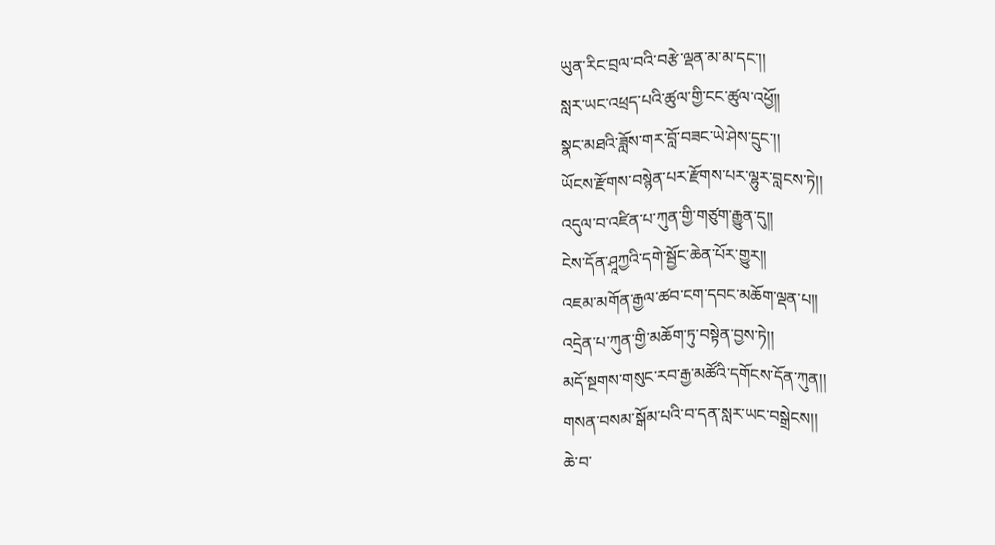ཡུན་རིང་བྲལ་བའི་བརྩེ་ལྡན་མ་མ་དང་།།
སླར་ཡང་འཕྲད་པའི་ཚུལ་གྱི་ངང་ཚུལ་འཕྱོ།།
སྣང་མཐའི་ཟློས་གར་བློ་བཟང་ཡེ་ཤེས་དྲུང་།།
ཡོངས་རྫོགས་བསྙེན་པར་རྫོགས་པར་ལྷུར་བླངས་ཏེ།།
འདུལ་བ་འཛིན་པ་ཀུན་གྱི་གཙུག་རྒྱུན་དུ།།
ངེས་དོན་ཤཱཀྱའི་དགེ་སྦྱོང་ཆེན་པོར་གྱུར།།
འཇམ་མགོན་རྒྱལ་ཚབ་ངག་དབང་མཆོག་ལྡན་པ།།
འདྲེན་པ་ཀུན་གྱི་མཆོག་ཏུ་བསྟེན་བྱས་ཏེ།།
མདོ་སྔགས་གསུང་རབ་རྒྱ་མཚོའི་དགོངས་དོན་ཀུན།།
གསན་བསམ་སྒོམ་པའི་བ་དན་སླར་ཡང་བསྒྲེངས།།
ཆེ་བ་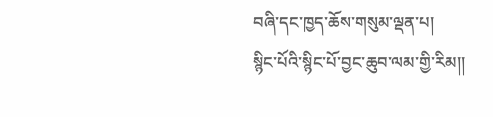བཞི་དང་ཁྱད་ཆོས་གསུམ་ལྡན་པ།
སྙིང་པོའི་སྙིང་པོ་བྱང་ཆུབ་ལམ་གྱི་རིམ།།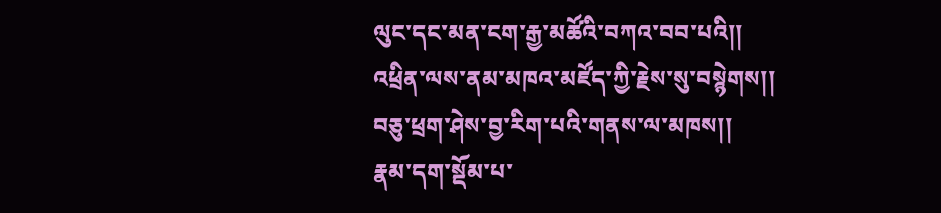ལུང་དང་མན་ངག་རྒྱ་མཚོའི་བཀའ་བབ་པའི།།
འཕྲིན་ལས་ནམ་མཁའ་མཛོད་ཀྱི་རྗེས་སུ་བསྙེགས།།
བཅུ་ཕྲག་ཤེས་བྱ་རིག་པའི་གནས་ལ་མཁས།།
རྣམ་དག་སྡོམ་པ་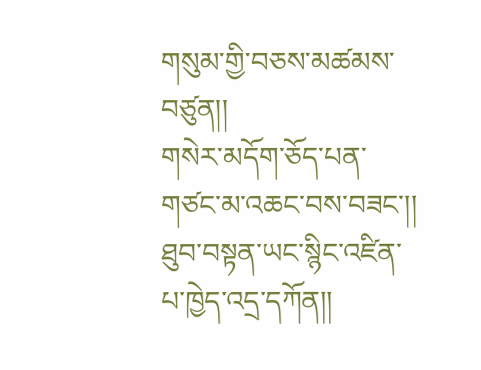གསུམ་གྱི་བཅས་མཚམས་བཙུན།།
གསེར་མདོག་ཅོད་པན་གཙང་མ་འཆང་བས་བཟང་།།
ཐུབ་བསྟན་ཡང་སྙིང་འཛིན་པ་ཁྱེད་འདྲ་དཀོན།།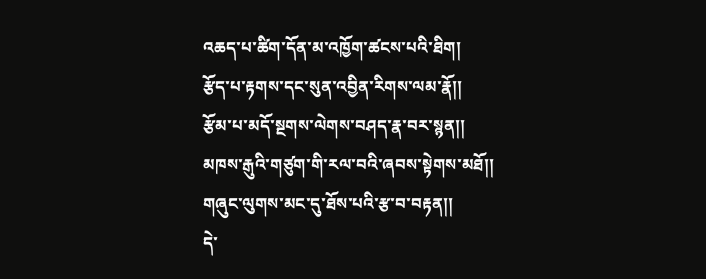འཆད་པ་ཚིག་དོན་མ་འཁྱོག་ཚངས་པའི་ཐིག།
རྩོད་པ་རྟགས་དང་སུན་འབྱིན་རིགས་ལམ་རྣོ།།
རྩོམ་པ་མདོ་སྔགས་ལེགས་བཤད་རྣ་བར་སྙན།།
མཁས་རྒུའི་གཙུག་གི་རལ་བའི་ཞབས་སྟེགས་མཐོ།།
གཞུང་ལུགས་མང་དུ་ཐོས་པའི་རྩ་བ་བརྟན།།
དེ་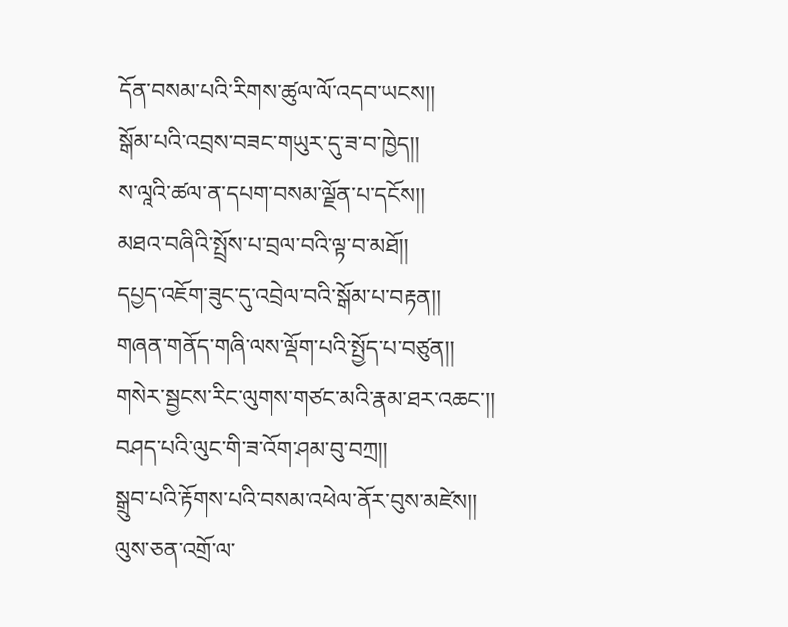དོན་བསམ་པའི་རིགས་ཚུལ་ལོ་འདབ་ཡངས།།
སྒོམ་པའི་འབྲས་བཟང་གཡུར་དུ་ཟ་བ་ཁྱེད།།
ས་ལཱའི་ཚལ་ན་དཔག་བསམ་ལྗོན་པ་དངོས།།
མཐའ་བཞིའི་སྤྲོས་པ་བྲལ་བའི་ལྟ་བ་མཐོ།།
དཔྱད་འཇོག་ཟུང་དུ་འབྲེལ་བའི་སྒོམ་པ་བརྟན།།
གཞན་གནོད་གཞི་ལས་ལྡོག་པའི་སྤྱོད་པ་བཙུན།།
གསེར་སྦྱངས་རིང་ལུགས་གཙང་མའི་རྣམ་ཐར་འཆང་།།
བཤད་པའི་ལུང་གི་ཟ་འོག་ཤམ་བུ་བཀྲ།།
སྒྲུབ་པའི་རྟོགས་པའི་བསམ་འཕེལ་ནོར་བུས་མཛེས།།
ལུས་ཅན་འགྲོ་ལ་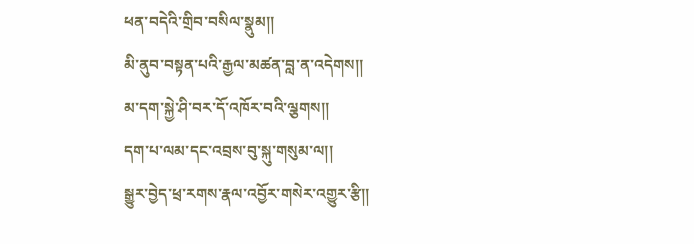ཕན་བདེའི་གྲིབ་བསིལ་སྣུམ།།
མི་ནུབ་བསྟན་པའི་རྒྱལ་མཚན་བླ་ན་འདེགས།།
མ་དག་སྐྱེ་ཤི་བར་དོ་འཁོར་བའི་ལྕགས།།
དག་པ་ལམ་དང་འབྲས་བུ་སྐུ་གསུམ་ལ།།
སྒྱུར་བྱེད་ཕྲ་རགས་རྣལ་འབྱོར་གསེར་འགྱུར་རྩི།།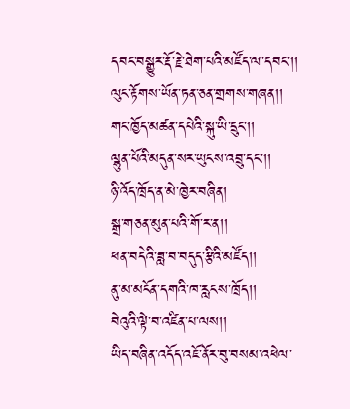དབང་བསྒྱུར་རྡོ་རྗེ་ཐེག་པའི་མཛོད་ལ་དབང་།།
ལུང་རྟོགས་ཡོན་ཏན་ཅན་གྲགས་གཞན།།
གང་ཁྱོད་མཚན་དཔེའི་སྐུ་ཡི་དྲུང་།།
ལྷུན་པོའི་མདུན་སར་ཡུངས་འབྲུ་དང་།།
ཉི་འོད་ཁྲོད་ན་མེ་ཁྱེར་བཞིན།
སྒྲ་གཅན་མུན་པའི་གོ་ར་ན།།
ཕན་བདེའི་ཟླ་བ་བདུད་རྩིའི་མཛོད།།
ནུ་མ་མངོན་དགའི་ཁ་རླངས་ཁྲོད།།
བེའུའི་ལྟེ་བ་འཛིན་པ་ལས།།
ཡིད་བཞིན་འདོད་འཇོ་ནོར་བུ་བསམ་འཕེལ་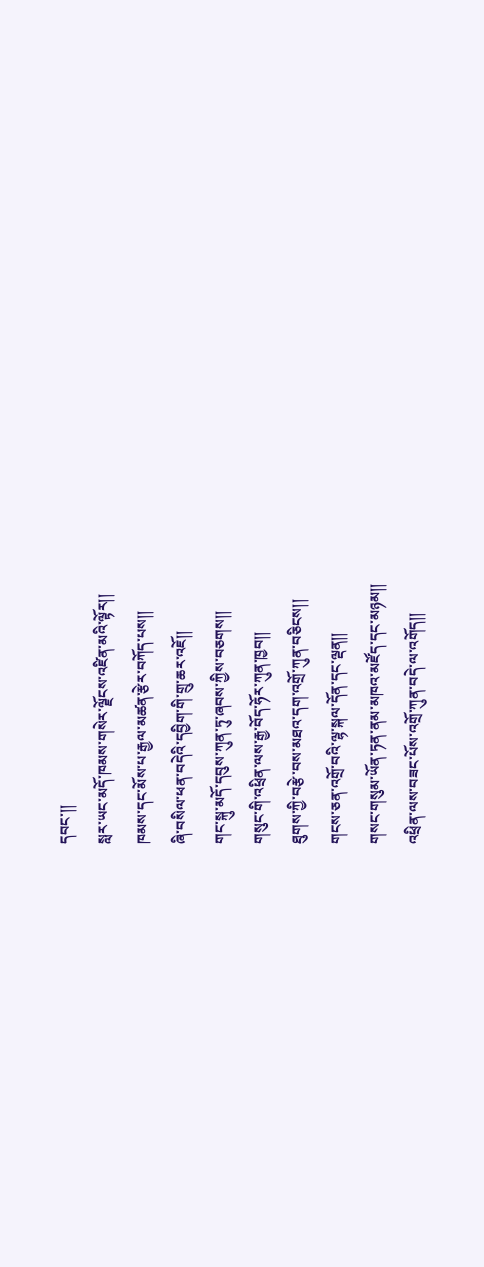དབང་།།
སླར་ཡང་མདོ་ཁམས་གསེར་ལྗོངས་འཛིན་མའི་ལྟོར།།
ཁམས་དང་མོས་པ་རྒྱལ་མཚན་རྩེར་བཀོད་པས།།
ཞི་བསིལ་ཕན་བདེའི་དབྱིག་གི་གྲུ་ཆར་འཇོ།།
གང་སྐུ་མདོ་དབུས་ཀུན་ཏུ་ཞབས་ཀྱིས་བཅགས།།
གསུང་གི་འཕྲིན་ལས་རྒྱ་བོད་ཧོར་ཀུན་ཁྱབ།།
ཐུགས་ཀྱི་བརྩེ་བས་མཐའ་དག་འགྲོ་ཀུན་བཅིངས།།
གངས་ཅན་འགྲོ་བའི་ལྷ་སྐལ་དོན་དང་ལྡན།།
གསང་གསུམ་ཡོན་ཏན་ནམ་མཁའ་མཛོད་དང་མཉམ།།
འཕྲིན་ལས་བཟང་པོས་འགྲོ་ཀུན་བདེ་ལ་འགོད།།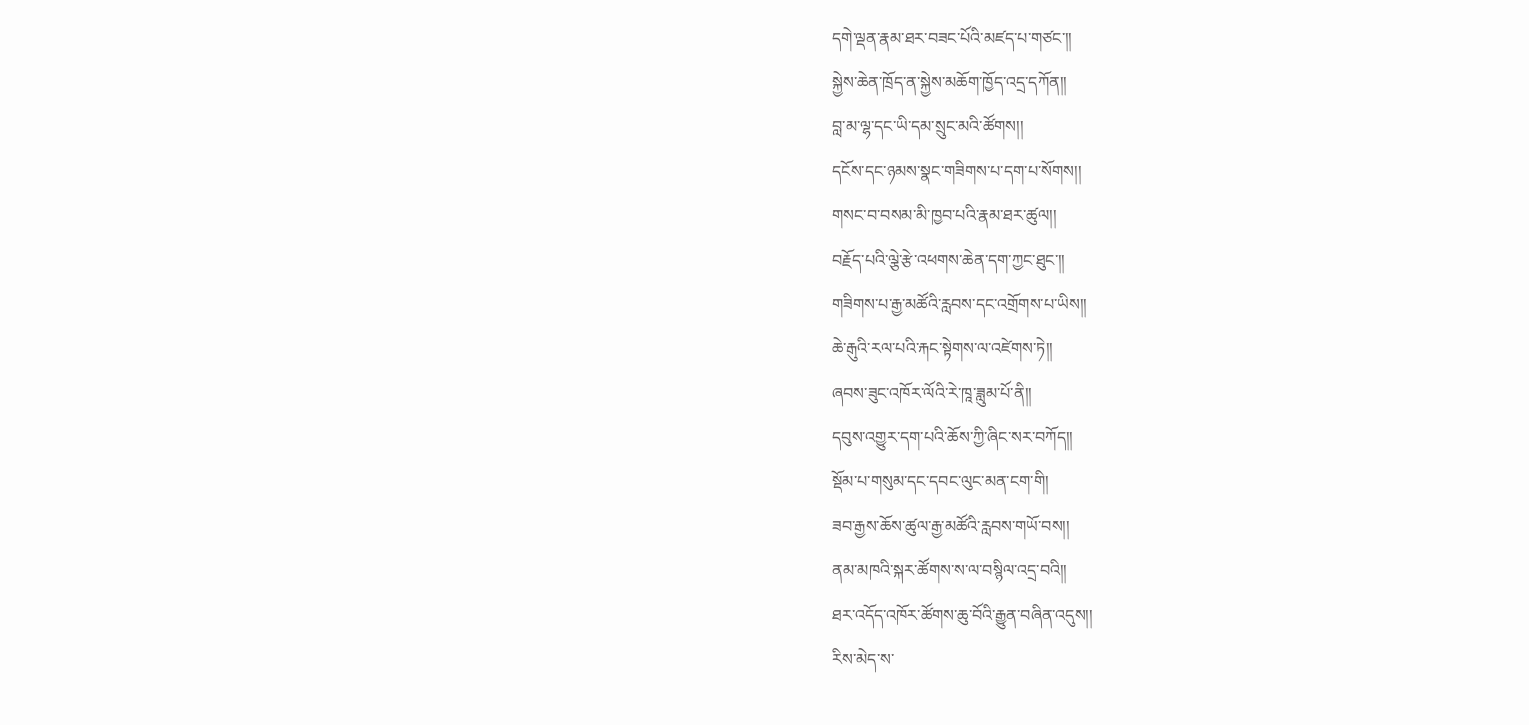དགེ་ལྡན་རྣམ་ཐར་བཟང་པོའི་མཛད་པ་གཙང་།།
སྐྱེས་ཆེན་ཁྲོད་ན་སྐྱེས་མཆོག་ཁྱོད་འདྲ་དཀོན།།
བླ་མ་ལྷ་དང་ཡི་དམ་སྲུང་མའི་ཚོགས།།
དངོས་དང་ཉམས་སྣང་གཟིགས་པ་དག་པ་སོགས།།
གསང་བ་བསམ་མི་ཁྱབ་པའི་རྣམ་ཐར་ཚུལ།།
བརྗོད་པའི་ལྕེ་རྩེ་འཕགས་ཆེན་དག་ཀྱང་ཐུང་།།
གཟིགས་པ་རྒྱ་མཚོའི་རླབས་དང་འགྲོགས་པ་ཡིས།།
ཆེ་རྒུའི་རལ་པའི་རྐང་སྟེགས་ལ་འཛེགས་ཏེ།།
ཞབས་ཟུང་འཁོར་ལོའི་རེ་ཁཱ་ཟླུམ་པོ་ནི།།
དབུས་འགྱུར་དག་པའི་ཆོས་ཀྱི་ཞིང་སར་བཀོད།།
སྡོམ་པ་གསུམ་དང་དབང་ལུང་མན་ངག་གི།
ཟབ་རྒྱས་ཆོས་ཚུལ་རྒྱ་མཚོའི་རླབས་གཡོ་བས།།
ནམ་མཁའི་སྐར་ཚོགས་ས་ལ་བསྙིལ་འདྲ་བའི།།
ཐར་འདོད་འཁོར་ཚོགས་ཆུ་བོའི་རྒྱུན་བཞིན་འདུས།།
རིས་མེད་ས་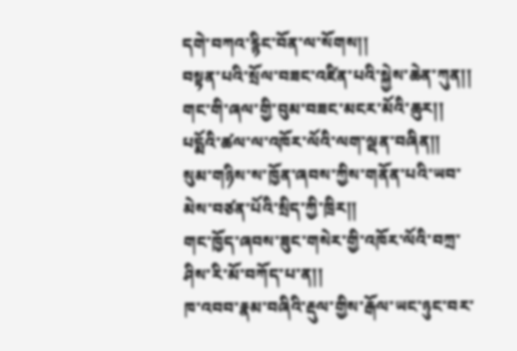དགེ་བཀའ་རྙིང་བོན་ལ་སོགས།།
བསྟན་པའི་སྲོལ་བཟང་འཛིན་པའི་སྐྱེས་ཆེན་ཀུན།།
གང་གི་ཞལ་གྱི་བུམ་བཟང་མངར་མོའི་ཆུར།།
པདྨོའི་ཚལ་ལ་འཁོར་ལོའི་ལག་ལྡན་བཞིན།།
སུམ་གཉིས་ས་ཁྱོན་ཞབས་ཀྱིས་གནོན་པའི་ཡབ་མེས་བཙན་པོའི་སྲིད་ཀྱི་ཁྲིར།།
གང་ཁྱོད་ཞབས་ཟུང་གསེར་གྱི་འཁོར་ལོའི་བཀྲ་ཤིས་རི་མོ་བཀོད་པ་ན།།
ཁ་འབབ་རྣམ་བཞིའི་རྡུལ་གྱིས་རྒོལ་ཡང་ཉུང་བར་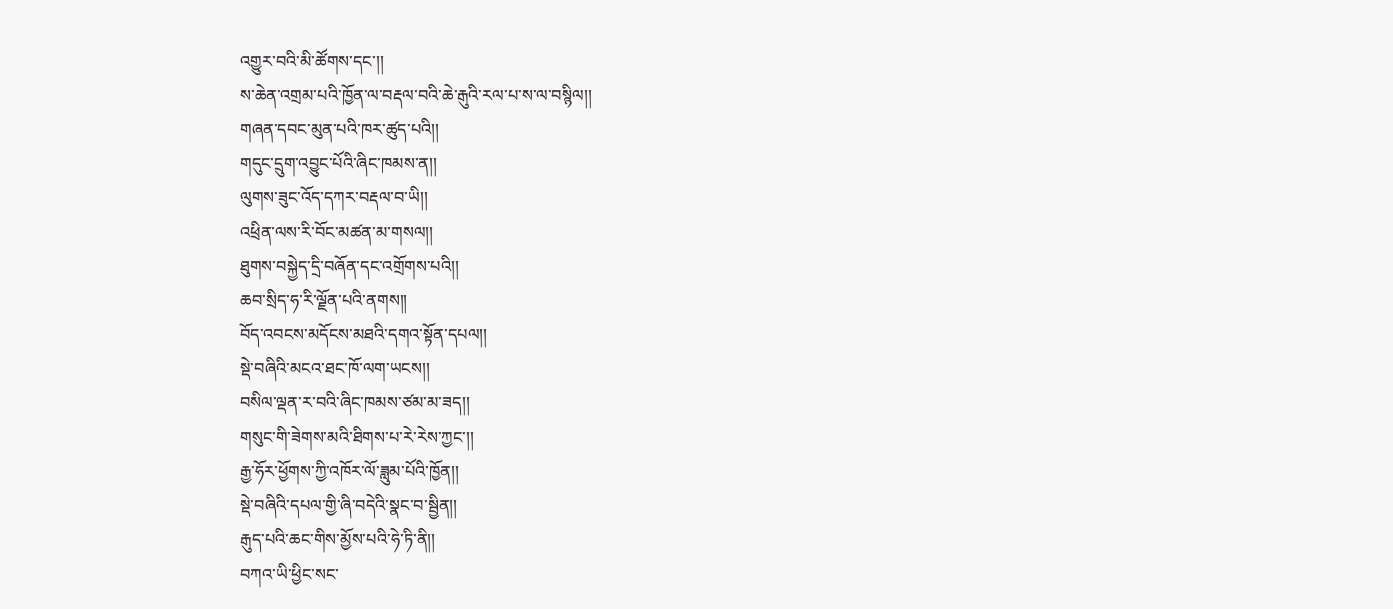འགྱུར་བའི་མི་ཚོགས་དང་།།
ས་ཆེན་འགྲམ་པའི་ཁྱོན་ལ་བརྡལ་བའི་ཆེ་རྒུའི་རལ་པ་ས་ལ་བསྙིལ།།
གཞན་དབང་མུན་པའི་ཁར་ཚུད་པའི།།
གདུང་དྲུག་འབྱུང་པོའི་ཞིང་ཁམས་ན།།
ལུགས་ཟུང་འོད་དཀར་བརྡལ་བ་ཡི།།
འཕྲིན་ལས་རི་བོང་མཚན་མ་གསལ།།
ཐུགས་བསྐྱེད་དྲི་བཞོན་དང་འགྲོགས་པའི།།
ཆབ་སྲིད་ཧ་རི་ལྗོན་པའི་ནགས།།
བོད་འབངས་མདོངས་མཐའི་དགའ་སྟོན་དཔལ།།
སྡེ་བཞིའི་མངའ་ཐང་ཁོ་ལག་ཡངས།།
བསིལ་ལྡན་ར་བའི་ཞིང་ཁམས་ཙམ་མ་ཟད།།
གསུང་གི་ཟེགས་མའི་ཐིགས་པ་རེ་རེས་ཀྱང་།།
རྒྱ་ཧོར་ཕྱོགས་ཀྱི་འཁོར་ལོ་ཟླུམ་པོའི་ཁྱོན།།
སྡེ་བཞིའི་དཔལ་གྱི་ཞི་བདེའི་སྣང་བ་སྦྱིན།།
རྒུད་པའི་ཆང་གིས་མྱོས་པའི་ཧེ་ཏི་ནི།།
བཀའ་ཡི་ཕྱིང་སང་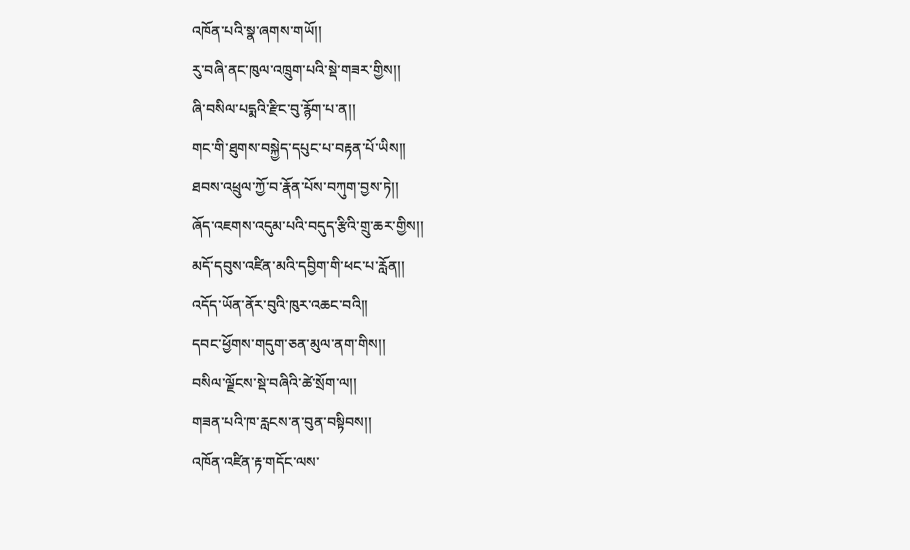འཁོན་པའི་སྣ་ཞགས་གཡོ།།
རུ་བཞི་ནང་ཁུལ་འཁྲུག་པའི་སྡེ་གཟར་གྱིས།།
ཞི་བསིལ་པདྨའི་རྫིང་བུ་རྙོག་པ་ན།།
གང་གི་ཐུགས་བསྐྱེད་དཔུང་པ་བརྟན་པོ་ཡིས།།
ཐབས་འཕྲུལ་ཀྱོ་བ་རྣོན་པོས་བཀུག་བྱས་ཏེ།།
ཞོད་འཇགས་འདུམ་པའི་བདུད་རྩིའི་གྲུ་ཆར་གྱིས།།
མདོ་དབུས་འཛིན་མའི་དབྱིག་གི་ཕང་པ་རློན།།
འདོད་ཡོན་ནོར་བུའི་ཁུར་འཆང་བའི།།
དབང་ཕྱོགས་གདུག་ཅན་མུལ་ནག་གིས།།
བསིལ་ལྗོངས་སྡེ་བཞིའི་ཚེ་སྲོག་ལ།།
གཟན་པའི་ཁ་རླངས་ན་བུན་བསྟིབས།།
འཁོན་འཛིན་རྟ་གདོང་ལས་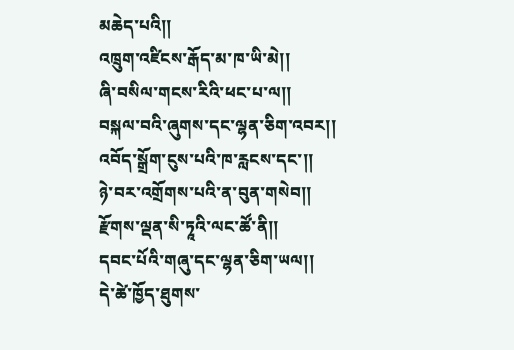མཆེད་པའི།།
འཁྲུག་འཛིངས་རྒོད་མ་ཁ་ཡི་མེ།།
ཞི་བསིལ་གངས་རིའི་ཕང་པ་ལ།།
བསྐལ་བའི་ཞུགས་དང་ལྷན་ཅིག་འབར།།
འབོད་སྒྲོག་ངུས་པའི་ཁ་རླངས་དང་།།
ཉེ་བར་འགྲོགས་པའི་ན་བུན་གསེབ།།
རྫོགས་ལྡན་སི་ཏཱའི་ལང་ཚོ་ནི།།
དབང་པོའི་གཞུ་དང་ལྷན་ཅིག་ཡལ།།
དེ་ཚེ་ཁྱོད་ཐུགས་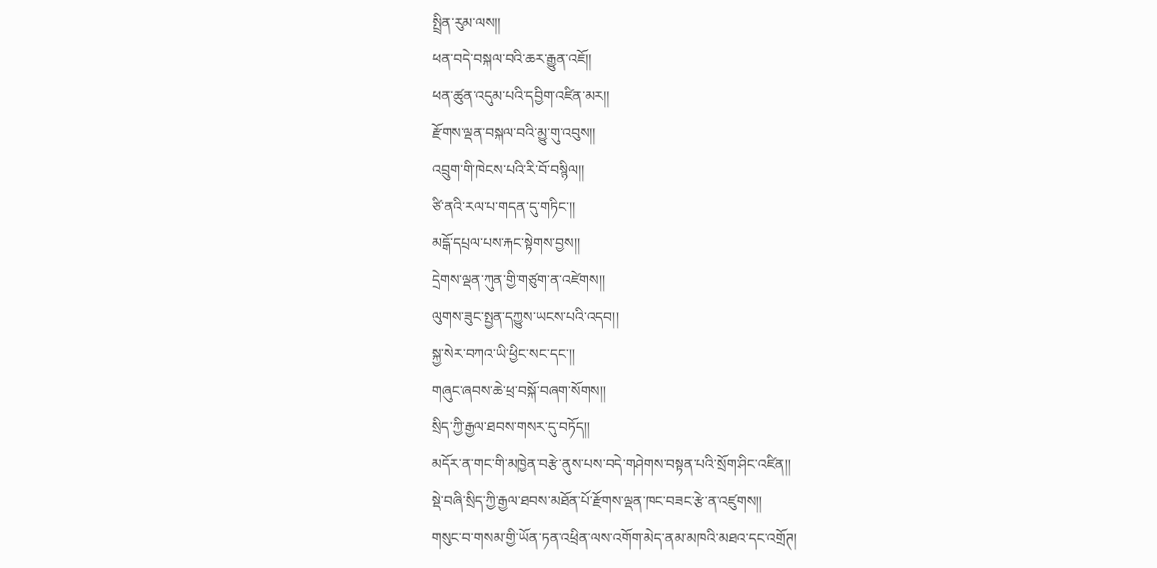སྤྲིན་རུམ་ལས།།
ཕན་བདེ་བསྐལ་བའི་ཆར་རྒྱུན་འཇོ།།
ཕན་ཚུན་འདུམ་པའི་དབྱིག་འཛིན་མར།།
རྫོགས་ལྡན་བསྐལ་བའི་མྱུ་གུ་འབུས།།
འབྲུག་གི་ཁེངས་པའི་རི་བོ་བསྙིལ།།
ཙི་ནའི་རལ་པ་གདན་དུ་གཏིང་།།
མདྒོ་དཔྲལ་པས་རྐང་སྟེགས་བྱས།།
དྲེགས་ལྡན་ཀུན་གྱི་གཙུག་ན་འཛེགས།།
ལུགས་ཟུང་སྤྱན་དཀྱུས་ཡངས་པའི་འདབ།།
སྐྱ་སེར་བཀའ་ཡི་ཕྱིང་སང་དང་།།
གཞུང་ཞབས་ཆེ་ཕྲ་བསྐོ་བཞག་སོགས།།
སྲིད་ཀྱི་རྒྱལ་ཐབས་གསར་དུ་བཏོད།།
མདོར་ན་གང་གི་མཁྱེན་བརྩེ་ནུས་པས་བདེ་གཤེགས་བསྟན་པའི་སྲོག་ཤིང་འཛིན།།
སྡེ་བཞི་སྲིད་ཀྱི་རྒྱལ་ཐབས་མཐོན་པོ་རྫོགས་ལྡན་ཁང་བཟང་རྩེ་ན་འཛུགས།།
གསུང་བ་གསམ་གྱི་ཡོན་ཏན་འཕྲིན་ལས་འགོག་མེད་ནམ་མཁའི་མཐའ་དང་འགྲོཊ།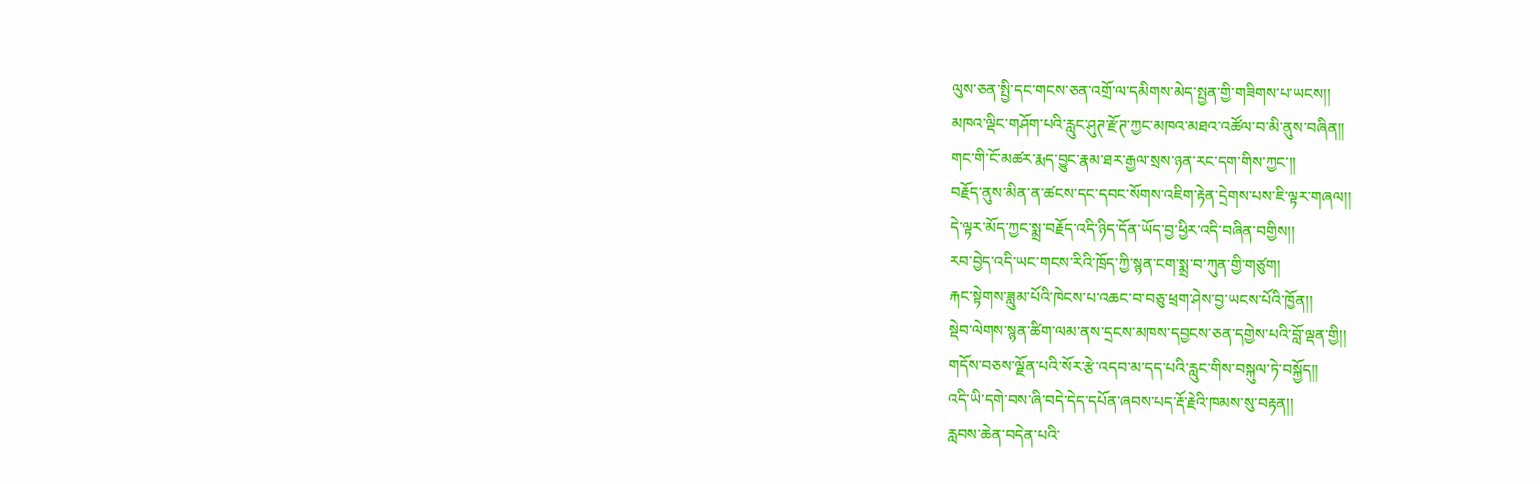ལུས་ཅན་སྤྱི་དང་གངས་ཅན་འགྲོ་ལ་དམིགས་མེད་སྤྱན་གྱི་གཟིགས་པ་ཡངས།།
མཁའ་ལྡིང་གཤོག་པའི་རླུང་ཤུཊ་རྫོཊ་ཀྱང་མཁའ་མཐའ་འཚོལ་བ་མི་ནུས་བཞིན།།
གང་གི་ངོ་མཚར་རྨད་བྱུང་རྣམ་ཐར་རྒྱལ་སྲས་ཉན་རང་དག་གིས་ཀྱང་།།
བརྗོད་ནུས་མིན་ན་ཚངས་དང་དབང་སོགས་འཇིག་རྟེན་དྲེགས་པས་ཇི་ལྟར་གཞལ།།
དེ་ལྟར་མོད་ཀྱང་སྨྲ་བརྗོད་འདི་ཉིད་དོན་ཡོད་བྱ་ཕྱིར་འདི་བཞིན་བགྱིས།།
རབ་བྱེད་འདི་ཡང་གངས་རིའི་ཁྲོད་ཀྱི་སྙན་ངག་སྨྲ་བ་ཀུན་གྱི་གཙུག།
རྐང་སྟེགས་ཟླུམ་པོའི་ཁེངས་པ་འཆང་བ་བཅུ་ཕྲག་ཤེས་བྱ་ཡངས་པོའི་ཁྱོན།།
སྡེབ་ལེགས་སྙན་ཚིག་ལམ་ནས་དྲངས་མཁས་དབྱངས་ཅན་དགྱེས་པའི་བློ་ལྡན་གྱི།།
གདོས་བཅས་ལྗོན་པའི་སོར་རྩེ་འདབ་མ་དད་པའི་རླུང་གིས་བསྐུལ་ཏེ་བསྐྱོད།།
འདི་ཡི་དགེ་བས་ཞི་བདེ་དེད་དཔོན་ཞབས་པད་རྡོ་རྗེའི་ཁམས་སུ་བརྟན།།
རླབས་ཆེན་བདེན་པའི་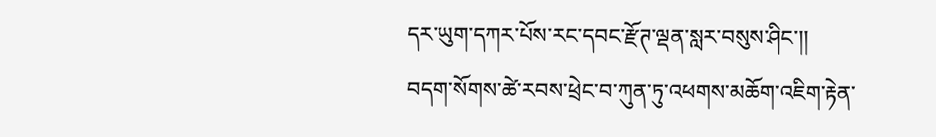དར་ཡུག་དཀར་པོས་རང་དབང་རྫོཊ་ལྡན་སླར་བསུས་ཤིང་།།
བདག་སོགས་ཚེ་རབས་ཕྲེང་བ་ཀུན་ཏུ་འཕགས་མཆོག་འཇིག་རྟེན་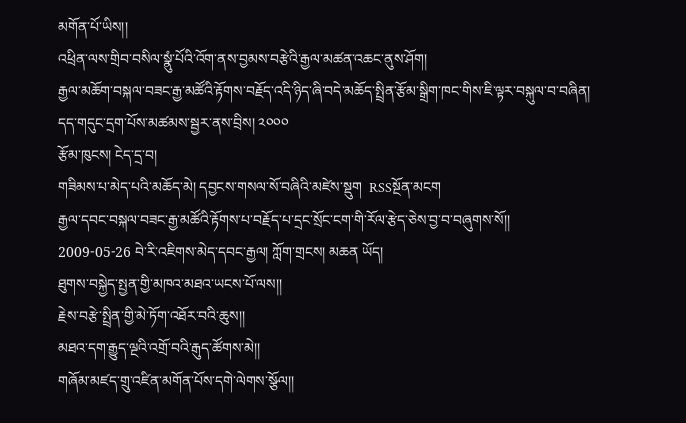མགོན་པོ་ཡིས།།
འཕྲིན་ལས་གྲིབ་བསིལ་སྣུཾ་པོའི་འོག་ནས་བྱམས་བརྩེའི་རྒྱལ་མཚན་འཆང་ནུས་ཤོག།
རྒྱལ་མཆོག་བསྐལ་བཟང་རྒྱ་མཚོའི་རྟོགས་བརྗོད་འདི་ཉིད་ཞི་བདེ་མཆོད་སྤྲིན་རྩོམ་སྒྲིག་ཁང་གིས་ཇི་ལྟར་བསྐུལ་བ་བཞིན།
དད་གདུང་དྲག་པོས་མཚམས་སྦྱར་ནས་བྲིས། ༢༠༠༠
རྩོམ་ཁུངས། ངེད་དྲ་བ།
གཟིམས་པ་མེད་པའི་མཆོད་མེ། དབྱངས་གསལ་སོ་བཞིའི་མཛེས་སྡུག  RSSསྔོན་མངག
རྒྱལ་དབང་བསྐལ་བཟང་རྒྱ་མཚོའི་རྟོགས་པ་བརྗོད་པ་དྲང་སྲོང་ངག་གི་རོལ་རྩེད་ཅེས་བྱ་བ་བཞུགས་སོ།།
2009-05-26 བེ་རི་འཇིགས་མེད་དབང་རྒྱལ། ཀློག་གྲངས། མཆན ཡོད།
ཐུགས་བསྐྱེད་སྤྱན་གྱི་མཁའ་མཐའ་ཡངས་པོ་ལས།།
རྗེས་བརྩེ་སྤྲིན་གྱི་མེ་ཏོག་འཐོར་བའི་ཆུས།།
མཐའ་དག་རྒྱུད་ལྔའི་འགྲོ་བའི་རྒུད་ཚོགས་མེ།།
གཞོམ་མཛད་གྲུ་འཛིན་མགོན་པོས་དགེ་ལེགས་སྩོལ།།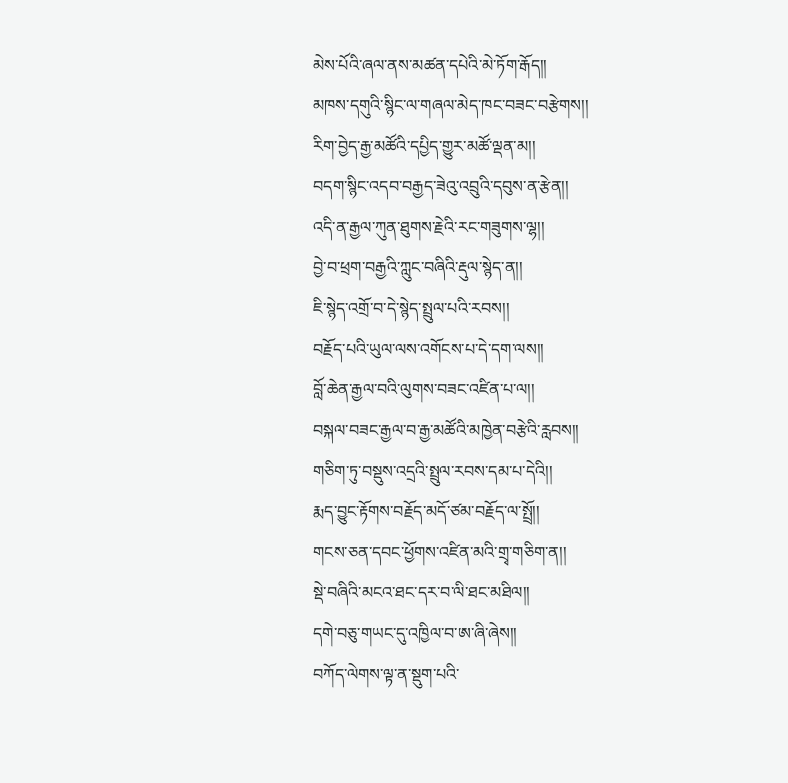མེས་པོའི་ཞལ་ནས་མཚན་དཔེའི་མེ་ཏོག་རྒོད།།
མཁས་དགུའི་སྙིང་ལ་གཞལ་མེད་ཁང་བཟང་བརྩེགས།།
རིག་བྱེད་རྒྱ་མཚོའི་དཔྱིད་གྱུར་མཚོ་ལྡན་མ།།
བདག་སྙིང་འདབ་བརྒྱད་ཟེའུ་འབྲུའི་དབུས་ན་རྩེན།།
འདི་ན་རྒྱལ་ཀུན་ཐུགས་རྗེའི་རང་གཟུགས་ལྷ།།
བྱེ་བ་ཕྲག་བརྒྱའི་ཀླུང་བཞིའི་རྡུལ་སྙེད་ན།།
ཇི་སྙེད་འགྲོ་བ་དེ་སྙེད་སྤྲུལ་པའི་རབས།།
བརྗོད་པའི་ཡུལ་ལས་འགོངས་པ་དེ་དག་ལས།།
བློ་ཆེན་རྒྱལ་བའི་ལུགས་བཟང་འཛིན་པ་ལ།།
བསྐལ་བཟང་རྒྱལ་བ་རྒྱ་མཚོའི་མཁྱེན་བརྩེའི་རླབས།།
གཅིག་ཏུ་བསྡུས་འདྲའི་སྤྲུལ་རབས་དམ་པ་དེའི།།
རྨད་བྱུང་རྟོགས་བརྗོད་མདོ་ཙམ་བརྗོད་ལ་སྤྲོ།།
གངས་ཅན་དབང་ཕྱོགས་འཛིན་མའི་གྲྭ་གཅིག་ན།།
སྡེ་བཞིའི་མངའ་ཐང་དར་བ་ལི་ཐང་མཐིལ།།
དགེ་བཅུ་གཡང་དུ་འཁྱིལ་བ་ཨ་ཞི་ཞེས།།
བཀོད་ལེགས་ལྟ་ན་སྡུག་པའི་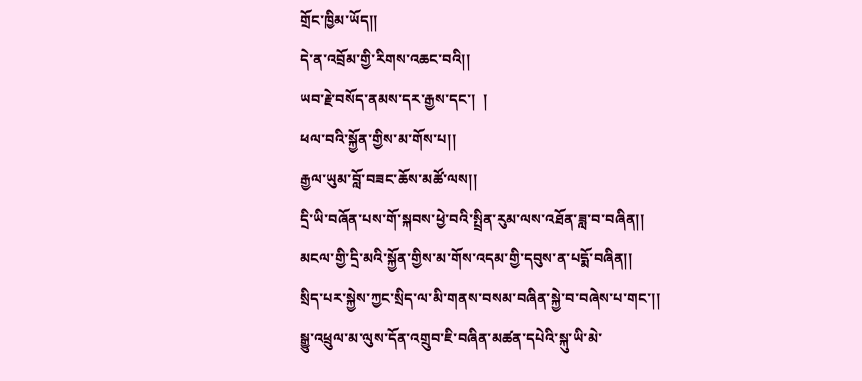གྲོང་ཁྱིམ་ཡོད།།
དེ་ན་འབྲོམ་གྱི་རིགས་འཆང་བའི།།
ཡབ་རྗེ་བསོད་ནམས་དར་རྒྱས་དང་།  །
ཕལ་བའི་སྐྱོན་གྱིས་མ་གོས་པ།།
རྒྱལ་ཡུམ་བློ་བཟང་ཆོས་མཚོ་ལས།།
དྲི་ཡི་བཞོན་པས་གོ་སྐབས་ཕྱེ་བའི་སྤྲིན་རུམ་ལས་འཐོན་ཟླ་བ་བཞིན།།
མངལ་གྱི་དྲི་མའི་སྐྱོན་གྱིས་མ་གོས་འདམ་གྱི་དབུས་ན་པདྨོ་བཞིན།།
སྲིད་པར་སྐྱེས་ཀྱང་སྲིད་ལ་མི་གནས་བསམ་བཞིན་སྐྱེ་བ་བཞེས་པ་གང་།།
སྒྱུ་འཕྲུལ་མ་ལུས་དོན་འགྲུབ་ཇི་བཞིན་མཚན་དཔེའི་སྐུ་ཡི་མེ་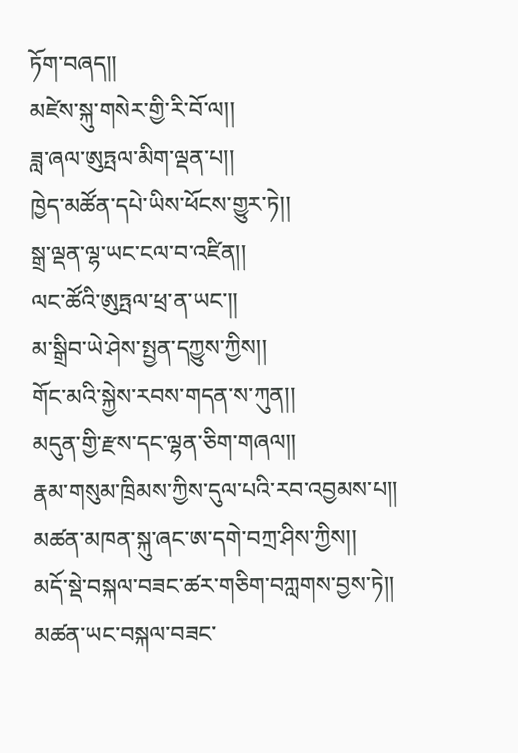ཏོག་བཞད།།
མཛེས་སྐུ་གསེར་གྱི་རི་བོ་ལ།།
ཟླ་ཞལ་ཨུཏྤལ་མིག་ལྡན་པ།།
ཁྱེད་མཚོན་དཔེ་ཡིས་ཕོངས་གྱུར་ཏེ།།
སྒྲ་ལྡན་ལྷ་ཡང་ངལ་བ་འཛིན།།
ལང་ཚོའི་ཨུཏྤལ་ཕྲ་ན་ཡང་།།
མ་སྒྲིབ་ཡེ་ཤེས་སྤྱན་དཀྱུས་ཀྱིས།།
གོང་མའི་སྐྱེས་རབས་གདན་ས་ཀུན།།
མདུན་གྱི་རྫས་དང་ལྷན་ཅིག་གཞལ།།
རྣམ་གསུམ་ཁྲིམས་ཀྱིས་དུལ་པའི་རབ་འབྱམས་པ།།
མཚན་མཁན་སྐུ་ཞང་ཨ་དགེ་བཀྲ་ཤིས་ཀྱིས།།
མདོ་སྡེ་བསྐལ་བཟང་ཚར་གཅིག་བཀླགས་བྱས་ཏེ།།
མཚན་ཡང་བསྐལ་བཟང་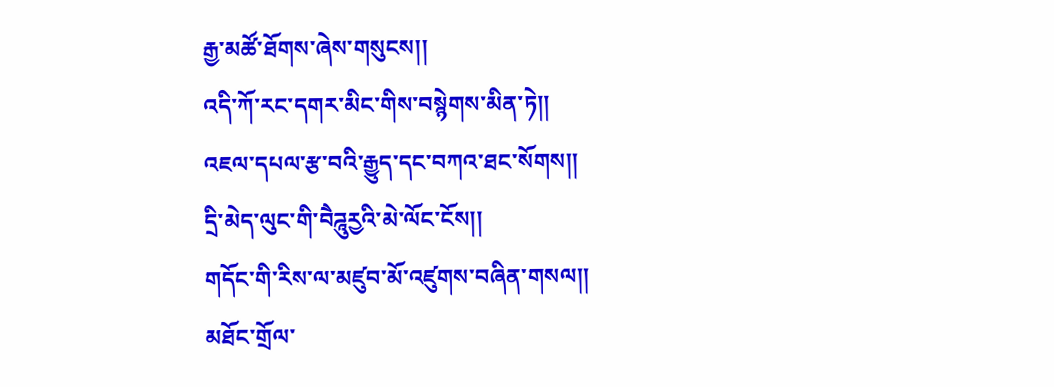རྒྱ་མཚོ་ཐོགས་ཞེས་གསུངས།།
འདི་ཀོ་རང་དགར་མིང་གིས་བསྙེགས་མིན་ཏེ།།
འཇལ་དཔལ་རྩ་བའི་རྒྱུད་དང་བཀའ་ཐང་སོགས།།
དྲི་མེད་ལུང་གི་བཻཌཱུརྱའི་མེ་ལོང་ངོས།།
གདོང་གི་རིས་ལ་མཛུབ་མོ་འཛུགས་བཞིན་གསལ།།
མཐོང་གྲོལ་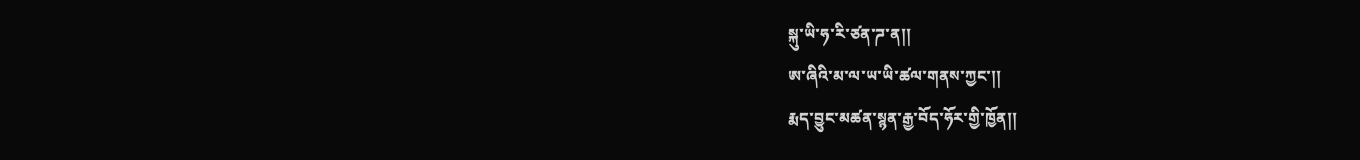སྐུ་ཡི་ཧ་རི་ཙན་ཌ་ན།།
ཨ་ཞིའི་མ་ལ་ཡ་ཡི་ཚལ་གནས་ཀྱང་།།
རྨད་བྱུང་མཚན་སྙན་རྒྱ་བོད་ཧོར་གྱི་ཁྱོན།།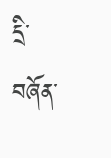དྲི་བཞོན་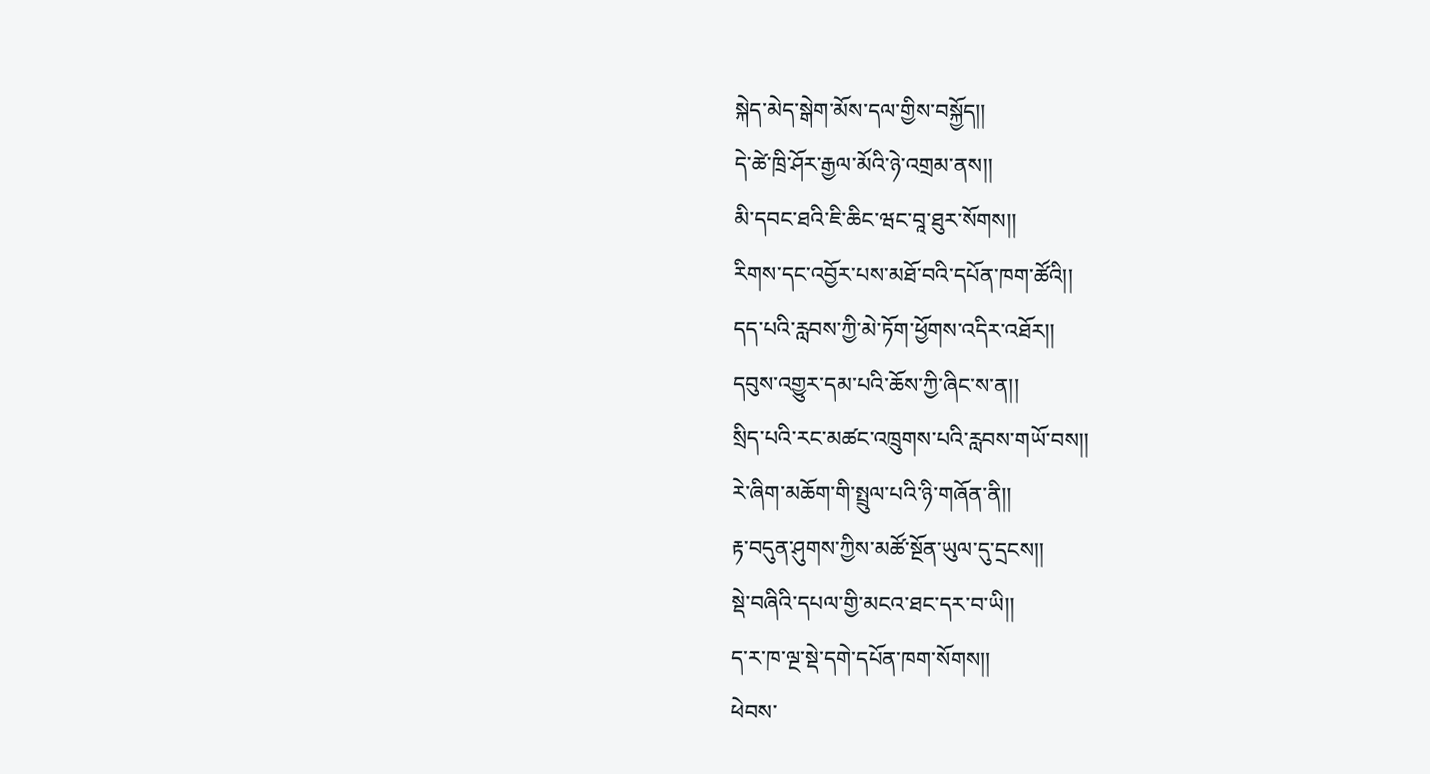སྐེད་མེད་སྒེག་མོས་དལ་གྱིས་བསྐྱོད།།
དེ་ཚེ་ཁྲི་ཤོར་རྒྱལ་མོའི་ཉེ་འགྲམ་ནས།།
མི་དབང་ཐའི་ཇི་ཆིང་ཝང་བཱ་ཐུར་སོགས།།
རིགས་དང་འབྱོར་པས་མཐོ་བའི་དཔོན་ཁག་ཚོའི།།
དད་པའི་རླབས་ཀྱི་མེ་ཏོག་ཕྱོགས་འདིར་འཐོར།།
དབུས་འགྱུར་དམ་པའི་ཆོས་ཀྱི་ཞིང་ས་ན།།
སྲིད་པའི་རང་མཚང་འཁྲུགས་པའི་རླབས་གཡོ་བས།།
རེ་ཞིག་མཆོག་གི་སྤྲུལ་པའི་ཉི་གཞོན་ནི།།
རྟ་བདུན་ཤུགས་ཀྱིས་མཚོ་སྔོན་ཡུལ་དུ་དྲངས།།
སྡེ་བཞིའི་དཔལ་གྱི་མངའ་ཐང་དར་བ་ཡི།།
ད་ར་ཁ་ལྔ་སྡེ་དགེ་དཔོན་ཁག་སོགས།།
ཕེབས་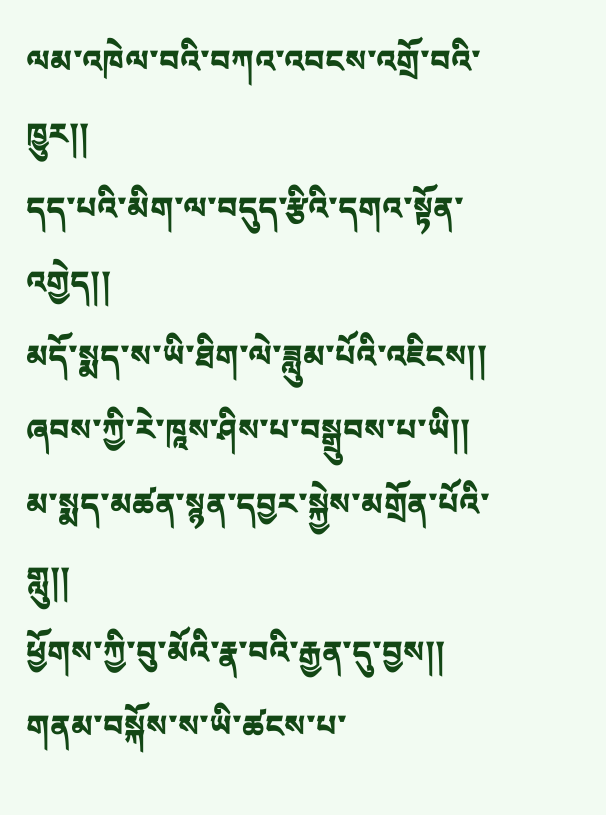ལམ་འཁེལ་བའི་བཀའ་འབངས་འགྲོ་བའི་ཁྱུར།།
དད་པའི་མིག་ལ་བདུད་རྩིའི་དགའ་སྟོན་འགྱེད།།
མདོ་སྨད་ས་ཡི་ཐིག་ལེ་ཟླུམ་པོའི་འཇིངས།།
ཞབས་ཀྱི་རེ་ཁཱས་ཤིས་པ་བསྒྲུབས་པ་ཡི།།
མ་སྨད་མཚན་སྙན་དབྱར་སྐྱེས་མགྲོན་པོའི་གླུ།།
ཕྱོགས་ཀྱི་བུ་མོའི་རྣ་བའི་རྒྱན་དུ་བྱས།།
གནམ་བསྐོས་ས་ཡི་ཚངས་པ་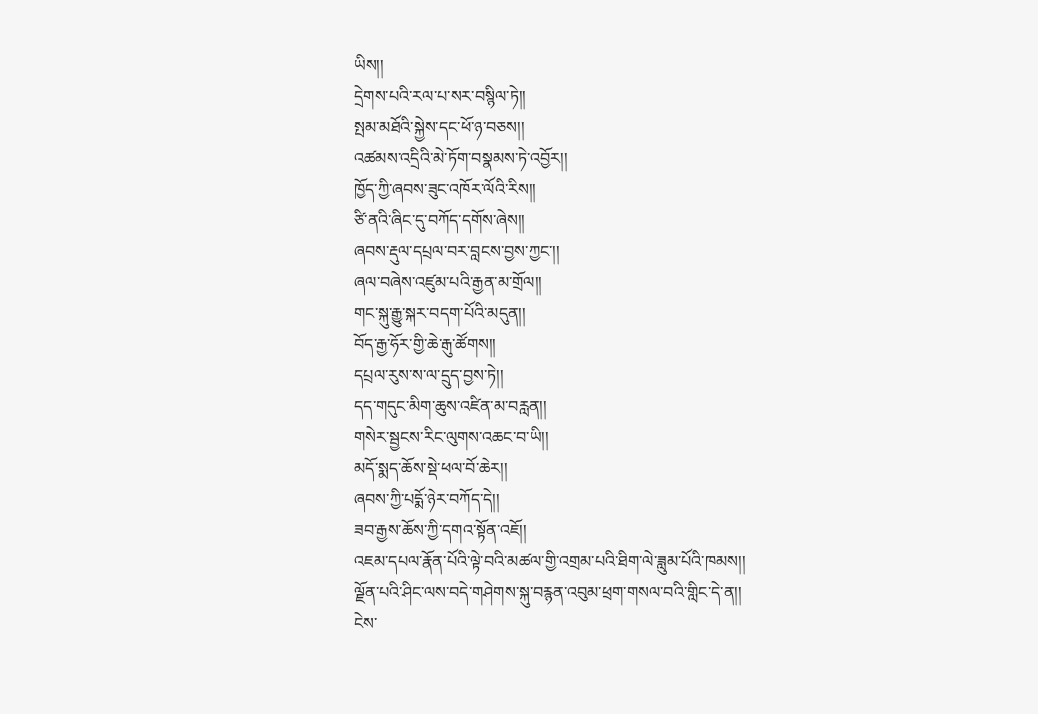ཡིས།།
དྲེགས་པའི་རལ་པ་སར་བསྙིལ་ཏེ།།
སྤམ་མཐོའི་སྐྱེས་དང་ཕོ་ཉ་བཅས།།
འཚམས་འདྲིའི་མེ་ཏོག་བསྣམས་ཏེ་འབྱོར།།
ཁྱོད་ཀྱི་ཞབས་ཟུང་འཁོར་ལོའི་རིས།།
ཙི་ནའི་ཞིང་དུ་བཀོད་དགོས་ཞེས།།
ཞབས་རྡུལ་དཔྲལ་བར་བླངས་བྱས་ཀྱང་།།
ཞལ་བཞེས་འཛུམ་པའི་རྒྱན་མ་གྲོལ།།
གང་སྐུ་རྒྱུ་སྐར་བདག་པོའི་མདུན།།
བོད་རྒྱ་ཧོར་གྱི་ཆེ་རྒུ་ཚོགས།།
དཔྲལ་རུས་ས་ལ་དྲུད་བྱས་ཏེ།།
དད་གདུང་མིག་ཆུས་འཛིན་མ་བརླན།།
གསེར་སྦྱངས་རིང་ལུགས་འཆང་བ་ཡི།།
མདོ་སྨད་ཆོས་སྡེ་ཕལ་བོ་ཆེར།།
ཞབས་ཀྱི་པདྨོ་ཉེར་བཀོད་དེ།།
ཟབ་རྒྱས་ཆོས་ཀྱི་དགའ་སྟོན་འཇོ།།
འཇམ་དཔལ་རྣོན་པོའི་ལྟེ་བའི་མཚལ་གྱི་འགྲམ་པའི་ཐིག་ལེ་ཟླུམ་པོའི་ཁམས།།
ལྗོན་པའི་ཤིང་ལས་བདེ་གཤེགས་སྐུ་བརྙན་འབུམ་ཕྲག་གསལ་བའི་གླིང་དེ་ན།།
ངེས་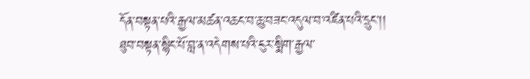དོན་བསྟན་པའི་རྒྱལ་མཚན་འཆང་བ་ཆུ་བཟང་འདུལ་བ་འཛིན་པའི་དྲུང་།།
ཐུབ་བསྟན་སྙིང་པོ་བླ་ན་འདེགས་པའི་ངུར་སྨིག་རྒྱལ་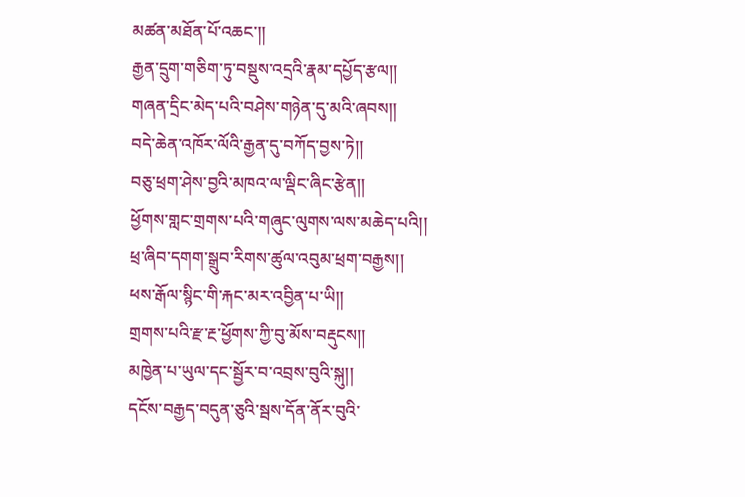མཚན་མཐོན་པོ་འཆང་།།
རྒྱན་དྲུག་གཅིག་ཏུ་བསྡུས་འདྲའི་རྣམ་དཔྱོད་རྩལ།།
གཞན་དྲིང་མེད་པའི་བཤེས་གཉེན་དུ་མའི་ཞབས།།
བདེ་ཆེན་འཁོར་ལོའི་རྒྱན་དུ་བཀོད་བྱས་ཏེ།།
བཅུ་ཕྲག་ཤེས་བྱའི་མཁའ་ལ་ལྡིང་ཞིང་རྩེན།།
ཕྱོགས་གླང་གྲགས་པའི་གཞུང་ལུགས་ལས་མཆེད་པའི།།
ཕྲ་ཞིབ་དགག་སྒྲུབ་རིགས་ཚུལ་འབུམ་ཕྲག་བརྒྱས།།
ཕས་རྒོལ་སྙིང་གི་རྐང་མར་འབྱིན་པ་ཡི།།
གྲགས་པའི་རྫ་རྔ་ཕྱོགས་ཀྱི་བུ་མོས་བརྡུངས།།
མཁྱེན་པ་ཡུལ་དང་སྦྱོར་བ་འབྲས་བུའི་སྐུ།།
དངོས་བརྒྱད་བདུན་ཅུའི་སྦས་དོན་ནོར་བུའི་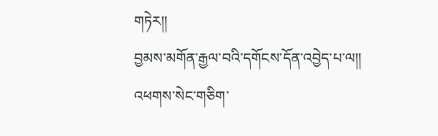གཏེར།།
བྱམས་མགོན་རྒྱལ་བའི་དགོངས་དོན་འབྱེད་པ་ལ།།
འཕགས་སེང་གཅིག་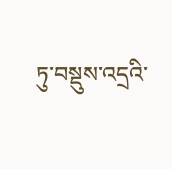ཏུ་བསྡུས་འདྲའི་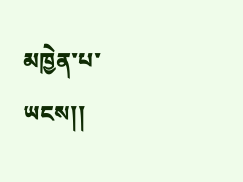མཁྱེན་པ་ཡངས།།